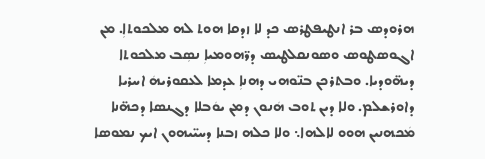ܗܪܘܕܣ ܒܪ ܐܢܛܝܦܛܪܣ ܟܕ ܠܐ ܙܕܩܐ ܗܘܬ ܠܗ ܡܠܟܘܬܐܼ. ܡܢ ܐܓܘܣܛܘܣ ܘܣܘܢܩܠܛܝܣ ܕܪ̈ܗܘܡܝܐܼ ܢܣܼܒ ܡܠܟܘܬܐ ܕܝܗ̈ܘܕܝܐ. ܘܒܬܪܟܢ ܒܢ̈ܘܗܝ ܕܗܢܐܼ ܥܕܡܐ ܠܥܩܘܪܝܗܿ ܐܚܪܝܐ ܕܐܘܪܫܠܡ. ܘܠܐ ܕܝܢ ܬܘܒ ܗܿܢܘܢ ܕܡܢ ܝܘܿܒܠܐ ܕܓܢܣܐ ܕܟܗ̈ܢܐ ܡܿܟܗܢܝܢ ܗܘܘ ܠܐܠܗܐ܆ ܘܠܐ ܟܠܗ ܙܒܢܐ ܕܚܝ̈ܝܗܘܢ ܐܝܟ ܢܡܘܣܐ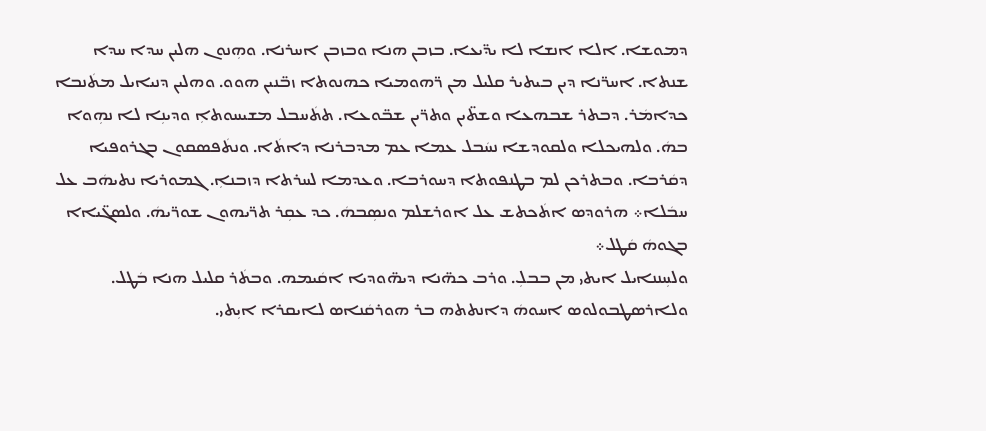ܕܡܘܫܐ. ܐܠܐ ܐܢܫܐ ܠܐ ܝܕ̈ܝܥܐ. ܒܙܒܢ ܗܢܐ ܘܒܙܒܢ ܐܚܪܢܐ. ܘܗܼܢܘܢ ܗܠܝܢ ܚܕܐ ܚܕܐ ܫܢܬܐ. ܐܚܪ̈ܢܐ ܕܝܢ ܒܝܬܝܪ ܩܠܝܠ ܡܢ ܪ̈ܗܘܡܝܐ ܟܗܢܘܬܐ ܙܒ̈ܢܝܢ ܗܘܘ. ܘܗܠܝܢ ܕܢܝܐܝܠ ܡܬܿܢܒܐ ܟܕܐܡܿܪ. ܕܒܬܪ ܫܒܗܥܐ ܘܫܬ̈ܝܢ ܘܬܪ̈ܝܢ ܫܒ̈ܘܥܐ. ܬܬܿܚܒܠ ܡܫܝܚܘܬܐܼ ܘܕܝܢܼܐ ܠܐ ܢܗܼܘܐ ܒܗܿ. ܘܠܗܝܟܠܐ ܘܠܩܘܕܫܐ ܢܚܿܒܠ ܥܡܐ ܥܡ ܡܕܒܪܢܐ ܕܐܬܿܐ. ܘܢܬܿܦܣܩܘܢ ܒܓܪܘܦܝܐ ܕܩܿܪܒܐ. ܘܒܬܪܟܢ ܠܡ ܒܛܢܦܘܬܐ ܕܚܘܪܒܐ. ܘܥܕܡܐ ܠܚܪܬܐ ܕܙܒܢܐܼ. ܓܡܘܪܝܐ ܢܬܝܗܿܒ ܥܠ ܚܒܿܠܐ܀ ܗܪܘܕܣ ܐܬܿܟܬܫ ܥܠ ܐܘܪܫܠܡ ܘܢܣܼܒܗܿ. ܟܕ ܥܩܼܪ ܬܪ̈ܝܗܘܢ ܫܘܪ̈ܝܗܿ. ܘܠܣܓ̈ܝܐܐ ܒܓܘܗܿ ܩܿܛܠ܀
ܘܠܚܼܢܢܐܝܠ ܐܝܬܝ ܡܢ ܒܒܠܼ. ܘܪܒ ܟܗ̈ܢܐ ܕܝܗ̈ܘܕܝܐ ܐܩܿܝܡܗ. ܘܒܬܿܪ ܩܠܝܠ ܗܢܐ ܒܿܛܠ. ܘܠܐܪܣܛܒܘܠܘܣ ܐܚܘܗܿ ܕܐܢܬܬܗ ܒܪ ܗܘܪܩܿܢܐܣ ܠܐܝܩܪܐ ܐܝܼܬܝ.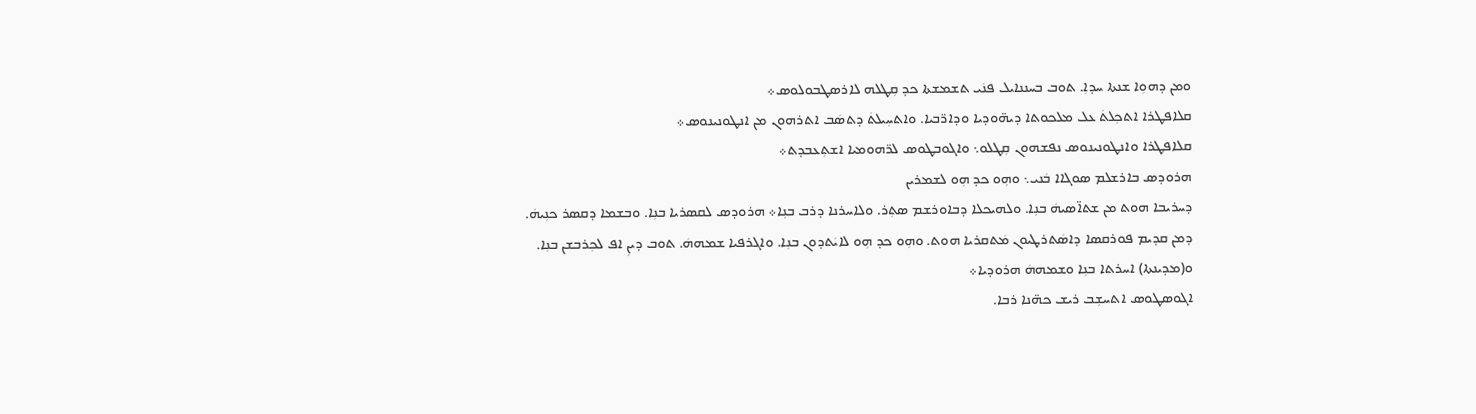ܘܡܢ ܕܗܘܼܐ ܫܢܬܐ ܚܕܐܼ. ܬܘܒ ܒܚܢܢܐܝܠ ܦܢܿܝ ܬܫܡܫܬܐ ܟܕ ܩܼܛܠܗ ܠܐܪܣܛܒܘܠܘܣ܀
ܩܠܐܦܛܪܐ ܐܬܟܼܠܬܿ ܥܠ ܡܠܟܘܬܐ ܕܝܗ̈ܘܕܝܐ ܘܕܐܪ̈ܒܝܐ. ܘܐܬܚܼܝܠܬܿ ܕܬܣܿܒ ܐܬܪܗܘܢ ܡܢ ܐܢܛܘܢܝܢܘܣ܀
ܩܠܐܦܛܪܐ ܘܐܢܛܘܢܝܢܘܣ ܢܦܫܗܘܢ ܩܼܛܠܘ܆ ܘܐܓܘܒܛܘܣ ܠܪ̈ܗܘܡܝܐ ܐܫܬܼܥܒܕܬ܀
ܗܪܘܕܣ ܒܐܪܫܠܡ ܣܘܓܐܐ ܒܿܢܝ܆ ܘܗܼܘ ܟܕ ܗܼܘ ܠܫܡܪܝܢ
ܕܚܪܝܒܐ ܗܘܬ ܡܢ ܫܬܐ̈ܣܝܗܿ ܒܢܼܐ. ܘܠܗܝܟܠܐ ܕܒܐܘܪܫܡ ܣܬܼܪ. ܘܠܐܚܪܢܐ ܕܪܒ ܒܢܼܐ܀ ܗܪܘܕܣ ܠܩܣܪܝܐ ܒܢܼܐ. ܘܒܫܡܐ ܕܩܣܪ ܟܢܼܝܗܿ. ܕܡܢ ܩܕܝܡ ܦܘܪܩܣܐ ܕܐܣܿܬܪܛܝܘܢ ܡܿܬܩܪܝܐ ܗܘܬ. ܘܗܼܘ ܟܕ ܗܼܘ ܠܐܝܿܬܕܘܢ ܒܢܼܐ. ܘܐܓܪܦܝܐ ܫܡܗܗܿ. ܬܘܒ ܕܝܢܼ ܐܦ ܠܟܼܪܒܫܢ ܒܢܼܐ. ܘ(ܡܕܝܢܬܐ) ܐܚܪܬܐ ܒܢܼܐ ܘܫܡܗܗܿ ܗܪܘܕܝܐ܀
ܐܓܘܣܛܘܣ ܐܬܚܫܼܒ ܪܝܫ ܟܗ̈ܢܐ ܪܒܐ.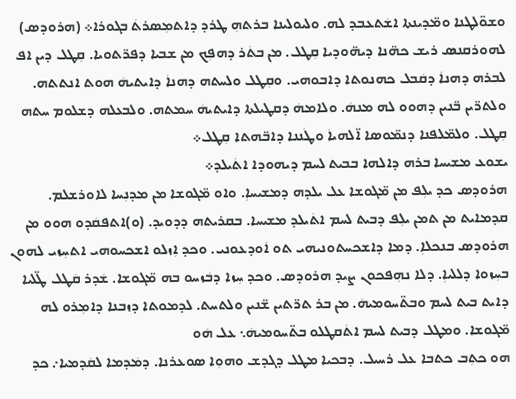ܘܫܘ̈ܠܛܢܐ ܘܡ̈ܕܝܢܬܐ ܐܫܿܬܥܒܕ ܠܗ. ܘܠܝܘܠܝܢܐ ܒܪܬܗܼ ܛܪܕ ܕܐܬܡܼܣܪܬܿ ܒܓܘܪܐ܀ (ܗܪܘܕܣ) ܠܗܘܪܩܢܣ ܪܝܫ ܟܗ̈ܢܐ ܕܝܗ̈ܘܕܝܐ ܩܼܛܠ. ܡܢ ܒܬܿܪ ܕܗܦܼܟ ܡܢ ܫܒܝܐ ܕܦܪ̈ܬܘܝܐ. ܩܼܛܠ ܕܝܢ ܐܦ ܠܒܪܗ ܕܗܢܐܿ ܕܩܿܒܠ ܟܗܢܘܬܐ ܕܐܒܘܗܝ. ܘܩܼܛܠ ܘܠܚܬܗ ܕܗܢܐܿ ܕܐܝܬܝܗܿ ܗܘܬ ܐܢܬܬܗ. ܘܠܬܪ̈ܝܢ ܒ̈ܢܝܢ ܕܗܘܘ ܠܗ ܡܢܗܿ. ܘܠܐܡܗܿ ܕܩܛܝܠܬܐ ܕܐܝܬܝܗܿ ܚܡܬܗ. ܘܠܒܥܠܗ ܕܫܠܘܡ ܚܬܗ ܩܼܛܠ. ܘܠܡ̈ܠܦܢܐ ܕܢܡ̈ܘܣܐ ܐ̈ܠܗܝܐܿ ܘܛܿܢܢܐ ܕܐܒ̈ܗܬܐ ܩܼܛܠ܀
ܝܫܘܥ ܡܫܝܚܐ ܒܪܗ ܕܐܠܗܐ ܒܒܝܬ ܠܚܡ ܕܝܗܘܕܐ ܐܬܿܝܠܕ܀
ܗܪܘܕܣ ܟܕ ܝܠܼܦ ܡܢ ܡ̈ܓܘܫܐ ܥܠ ܝܠܕܗ ܕܡܫܝܚܐܼ. ܘܐܘ ܡ̈ܓܘܫܐ ܡܢ ܡܕܢܼܚܐ ܠܐܘܪܫܠܡ. ܩܕܡܐܝܬ ܡܢ ܬܡܢ ܝܠܼܦ ܕܒܝܬ ܠܚܡ ܐܬܿܝܠܕ ܡܫܝܚܐ. ܒܩܪܝܬܗ ܕܕܘܝܕ. (ܘ)ܐܬܦܩܿܕܘ ܗܘܘ ܡܢ ܗܪܘܕܣ ܒܢܟܠܐܼ. ܕܡܐ ܕܐܫܟܚܬܘܢܝܗܝ ܬܘ ܐܿܘܕܥܘܢܝ. ܘܟܕ ܐܼܙܠܘ ܐܫܟܚܘܗܝ ܐܬܚܼܙܝ ܠܗܘܢ ܒܚܼܙܘܐ ܕܠܠܝܐܼ. ܕܠܐ ܢܗܼܦܟܘܢ ܨܝܕ ܗܪܘܕܣ. ܘܟܕ ܚܼܙܐ ܕܒܿܙܚܘ ܒܗ ܡ̈ܓܘܫܐ. ܫܿܕܪ ܩܿܛܠ ܛ̈ܠܝܐ ܕܐܝܬ ܒܝܬ ܠܚܡ ܘܒܬ̈ܚܘܡܝܗܿ. ܡܢ ܒܪ ܬܪ̈ܬܝܢ ܫ̈ܢܝܢ ܘܠܬܚܬ. ܠܕܡܘܬܐ ܕܙܒܢܐ ܕܐܡܼܪܘ ܠܗ ܡ̈ܓܘܫܐ. ܘܡܛܠ ܕܒܝܬ ܠܚܡ ܐܬܿܩܛܠܘ ܒܬ̈ܚܘܡܝܗܿ܆ ܥܠ ܗܿܘ
ܗܘ ܟܬܼܒ ܟܬܒܐ ܥܠ ܪܚܝܠ. ܕܒܟܝܐ ܡܛܠ ܕܓܕܫ ܘܗܘܼܐ ܣܘܥܪܢܐ. ܕܡܿܕܡܐ ܠܩܿܕܡܝܐ܇ ܟܕ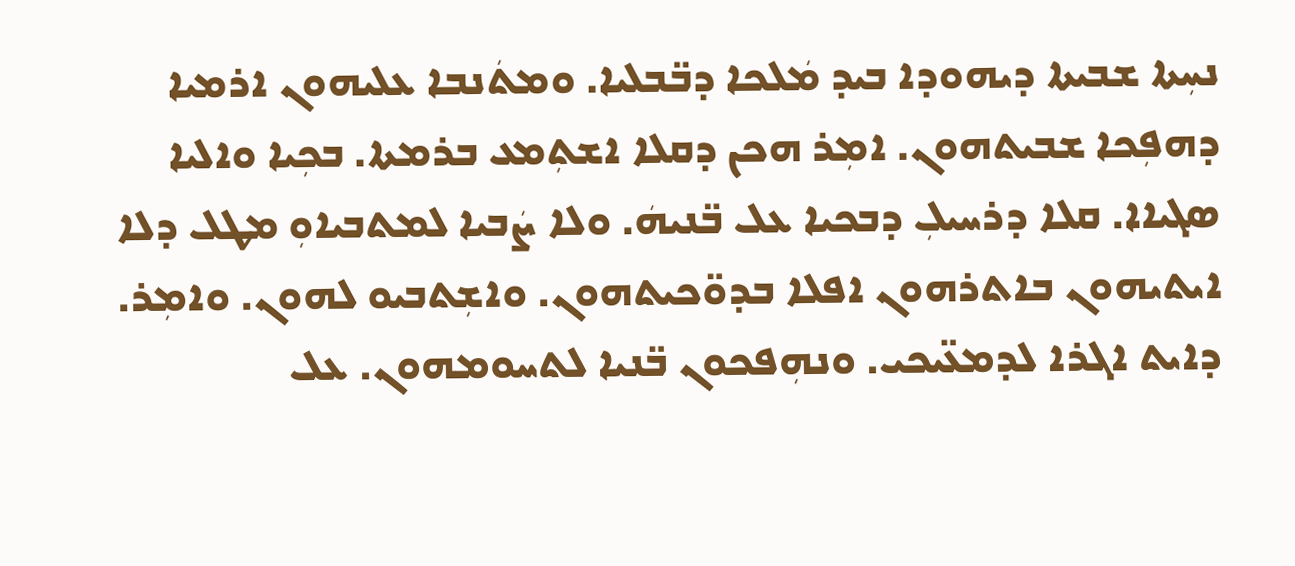ܢܚܼܬܐ ܫܒܝܬܐ ܕܝܗܘܕܐ ܒܝܕ ܡܿܠܟܐ ܕܒ̈ܒܠܝܐ. ܘܡܬܿܢܒܐ ܥܠܝܗܘܢ ܐܪܡܝܐ ܕܗܦܼܟܐ ܫܒܝܬܗܘܢ. ܐܡܼܪ ܗܟܢ ܕܩܠܐ ܐܫܬܼܡܥ ܒܪܡܬܐ. ܒܟܼܝܐ ܘܐܠܝܐ ܣܓܝܐܐ. ܩܠܐ ܕܪܚܝܠܼ ܕܒܟܝܐ ܥܠ ܒ̈ܢܝܗܿ. ܘܠܐ ܨܿܒܝܐ ܠܡܬܒܝܐܘܼ ܡܛܠ ܕܠܐ ܐܝܬܝܗܘܢ ܒܐܬܪܗܘܢ ܐܦܠܐ ܒܕܘ̈ܟܝܬܗܘܢ. ܘܐܫܼܬܒܝܘ ܠܗܘܢ. ܘܐܡܼܪ. ܕܐܝܬ ܐܓܪܐ ܠܕܡܥ̈ܝܟܝ. ܘܢܗܼܦܟܘܢ ܒ̈ܢܝܐ ܠܬܚܘܡܗܘܢ. ܥܠ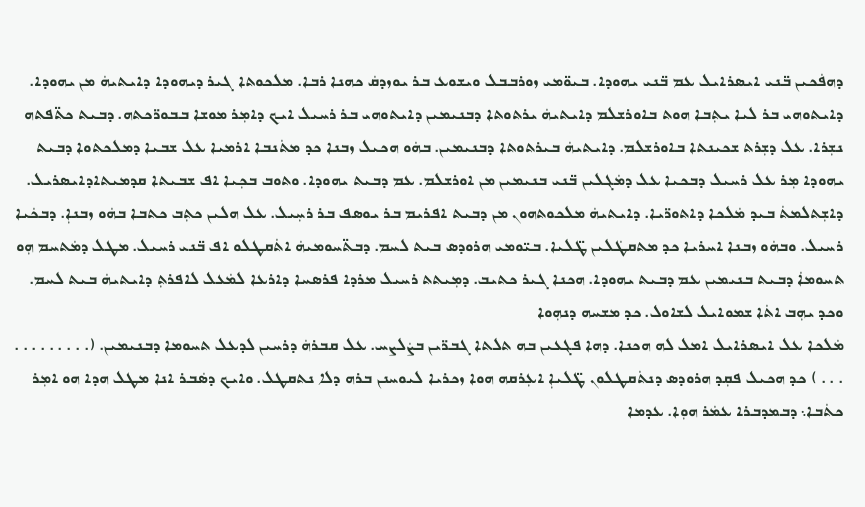ܕܗܦܿܟܝܢ ܒ̈ܢܝ ܐܝܣܪܐܝܠ ܥܡ ܒ̈ܢܝ ܝܗܘܕܐ. ܒܝܘ̈ܡܝ ܙܘܪܒܒܠ ܘܝܫܘܥ ܒܪ ܝܘܙܕܩܿ ܟܗܢܐ ܪܒܐ. ܡܠܟܘܬܐ ܓܝܪ ܕܝܗܘܕܐ ܕܐܝܬܝܗܿ ܡܢ ܝܗܘܕܐ. ܕܐܝܬܘܗܝ ܒܪ ܠܝܐ ܝܬܼܒܐ ܗܘܬ ܒܐܘܪܫܠܡ ܕܐܝܬܝܗܿ ܝܪܬܘܬܐ ܕܒܢܝܡܝܢ ܕܐܝܬܘܗܝ ܒܪ ܪܚܝܠ ܐܝܟ ܕܐܡܼܪ ܡܘܫܐ ܒܒܘܪ̈ܟܬܗ. ܕܒܝܬ ܟܬ̈ܦܬܗ ܢܫܼܪܐ. ܥܠ ܕܫܼܪܬ ܫܟܝܢܬܐ ܒܐܘܪܫܠܡ. ܕܐܝܬܝܗܿ ܒܝܪܬܘܬܐ ܕܒܢܝܡܝܢ. ܒܗܿܘ ܗܟܝܠ ܙܒܢܐ ܟܕ ܡܬܿܢܒܐ ܐܪܡܝܐ ܥܠ ܫܒܝܐ ܕܡܠܟܬܘܐ ܕܒܝܬ ܝܗܘܕܐ ܡܼܪ ܥܠ ܪܚܝܠ ܕܒܟܝܐ ܥܠ ܕܡܿܓܠܝܢ ܒ̈ܢܝ ܒܢܝܡܝܢ ܡܢ ܐܘܪܫܠܡ. ܥܡ ܕܒܝܬ ܝܗܘܕܐ. ܘܬܘܒ ܒܟܼܝܐ ܐܦ ܫܒܝܬܐ ܩܕܡܝܬܐܕܐܝܣܪܝܠ. ܕܐܫܼܬܠܡܬܿ ܒܝܕ ܡܿܠܟܐ ܕܐܬܘܪ̈ܝܐ. ܕܐܝܬܝܗܿ ܡܠܟܘܬܗܘܢ ܡܢ ܕܒܝܬ ܐܦܪܝܡ ܒܪ ܝܘܣܦ ܒܪ ܪܚܼܝܠ. ܥܠ ܗܠܝܢ ܟܬܼܒ ܟܬܒܐ ܒܗܿܘ ܙܒܢܐܼ. ܕܒܟܿܝܐ ܪܚܝܠ. ܘܒܗܿܘ ܙܒܢܐ ܐܚܪܝܐ ܟܕ ܡܬܩܛܿܠܝܢ ܛ̈ܠܝܐ. ܒܝ̈ܘܡܝ ܗܪܘܕܣ ܒܝܬ ܠܚܡ. ܕܒܬ̈ܚܘܡܝܗܿ ܐܬܿܩܛܠܘ ܐܦ ܒ̈ܢܝ ܪܚܝܠ. ܡܛܠ ܕܡܿܬܚܡ ܗܼܘ ܬܚܘܡܐܿ ܕܒܝܬ ܒܢܝܡܝܢ ܥܡ ܕܒܝܬ ܝܗܘܕܐ. ܗܟܢܐ ܓܝܪ ܟܬܝܒ. ܕܡܼܝܬܬ ܪܚܝܠ ܡܪܕܐ ܦܪܣܚܐ ܕܐܪܥܐ ܠܡܿܥܠ ܠܐܦܪܬܼ ܕܐܝܬܝܗܿ ܒܝܬ ܠܚܡ. ܘܟܕ ܝܗܼܒ ܐܬܿܐ ܫܡܘܐܝܠ ܠܫܐܘܠ. ܟܕ ܡܫܚܗ ܕܢܗܼܘܐ
ܡܿܠܟܐ ܥܠ ܐܝܣܪܐܝܠ ܐܡܠ ܠܗ ܗܟܢܐ. ܕܗܐ ܦܓܥܝܢ ܒܗ ܬܠܬܐ ܓܒܪ̈ܝܢ ܒܨܿܠܨܚ. ܥܠ ܩܒܪܗܿ ܕܪܚܝܢ ܠܕܥܠ ܬܚܘܡܐ ܕܒܢܝܡܝܢ. (. . . . . . . . . . . . ) ܟܕ ܗܟܝܠ ܦܩܼܕ ܗܪܘܕܣ ܕܢܬܿܩܛܠܘܢ ܛ̈ܠܝܐܼ ܐܥܼܪܩܗ ܗܘܐ ܙܟܪܝܐ ܠܝܘܚܢܢ ܒܪܗ ܕܠܐ ܢܬܩܛܠ. ܘܐܝܟ ܕܣܿܒܪ ܐܢܐ ܡܛܠ ܗܕܐ ܗܘ ܐܡܼܪ ܟܬܿܒܐ܆ ܕܒܡܕܒܪܐ ܥܡܿܪ ܗܘܼܐ. ܥܕܡܐ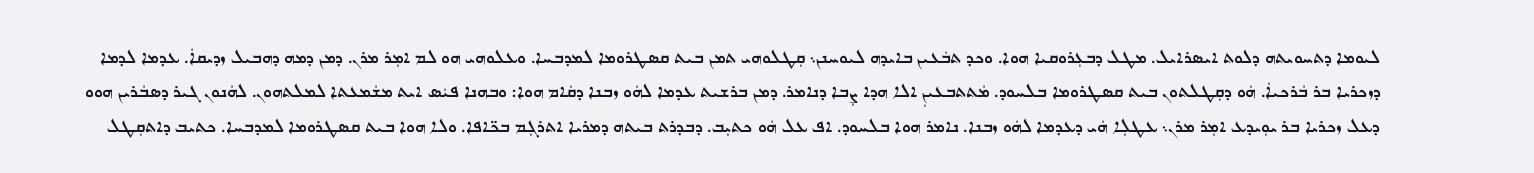ܠܝܘܡܐ ܕܬܚܘܝܬܗ ܕܠܘܬ ܐܝܣܪܐܝܠ. ܡܛܠ ܕܒܥܼܪܘܩܝܐ ܗܘܐ. ܘܟܕ ܬܒܿܥܝܢ ܒܐܝܕܗ ܠܝܘܚܢܢ܆ ܩܼܛܠܘܗܝ ܬܡܢ ܒܝܬ ܩܣܛܪܘܡܐ ܠܡܕܒܚܐ. ܘܥܠܘܗܝ ܗܘ ܠܡ ܐܡܼܪ ܡܪܢ. ܕܡܢ ܕܡܗ ܕܗܒܝܠ ܙܕܝܩܐܿ. ܥܕܡܐ ܠܕܡܐ ܕܙܟܪܝܐ ܒܪ ܒܿܪܟܝܐܿ. ܗܿܘ ܕܩܼܛܠܬܘܢ ܒܝܬ ܩܣܛܪܘܡܐ ܒܠܚܘܕ. ܡܿܬܬܒܥܝܢܼ ܐܠܐ ܗܕܐ ܨܼܒܐ ܕܢܐܡܪ. ܕܡܢ ܒܪܫܝܬ ܥܕܡܐ ܠܗܿܘ ܙܒܢܐ ܕܩܿܐܡ ܗܘܐ: ܘܒܗܢܐ ܦܝܿܣ ܐܝܬ ܡܫܿܡܥܬܐ ܠܡܠܬܗܘܢ. ܠܗܿܢܘܢ ܓܝܪ ܕܣܒܿܪܝܢ ܗܘܘ ܕܥܠ ܙܟܪܝܐ ܒܪ ܝܘܼܝܕܥ ܐܡܼܪ ܡܪܢ܆ ܥܛܠܼܐ ܗܿܝ ܕܥܕܡܐ ܠܗܿܘ ܙܒܢܐ. ܢܐܡܪ ܗܘܐ ܒܠܚܘܕ. ܐܦ ܥܠ ܗܿܘ ܟܬܝܼܒ. ܕܒܕܪܬ ܒܝܬܗ ܕܡܪܝܐ ܐܬܪܓܼܡ ܒܟ̈ܐܦܐ. ܘܠܐ ܗܘܐ ܒܝܬ ܩܣܛܪܘܡܐ ܠܡܕܒܚܐ. ܟܬܝܒ ܕܐܬܩܼܛܠ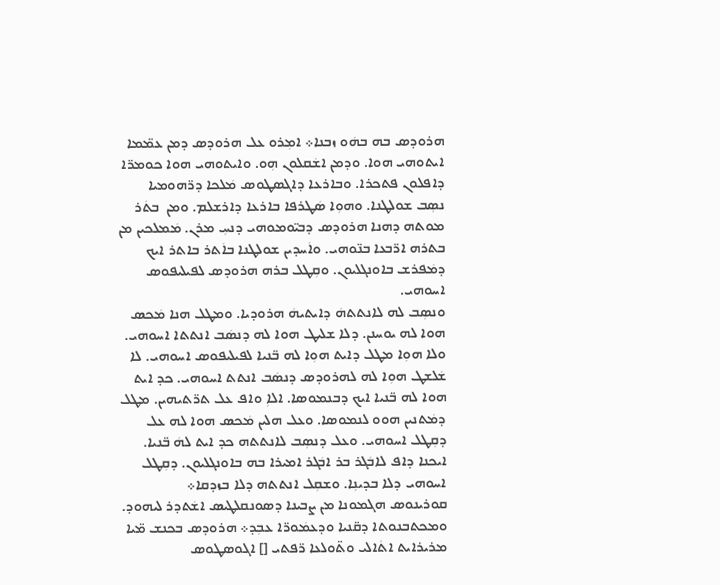ܗܪܘܕܣ ܒܗ ܒܗܿܘ ܙܒܢܐ܀ ܐܡܼܪܘ ܥܠ ܗܪܘܕܣ ܕܡܢ ܥܡ̈ܡܐ ܐܝܬܘܗܝ ܗܘܐ. ܘܕܡܢ ܐܫܿܩܠܘܢ ܗܼܘ. ܘܐܝܬܘܗܝ ܗܘܐ ܟܘܡܪ̈ܐ ܕܐܦܠܘܢ ܦܬܟܪܐ. ܘܒܐܪܥܐ ܕܐܓܣܛܘܣ ܡܿܠܟܐ ܕܪ̈ܗܘܡܝܐ ܢܣܼܒ ܫܘܠܛܢܐ. ܘܗܘܼܐ ܣܿܛܪܦܐ ܒܐܪܥܐ ܕܐܪܫܠܡ. ܘܡܢ  ܒܬܿܪ ܡܘܬܗ ܕܗܢܐ ܗܪܘܕܣ ܕܒܝ̈ܘܡܘܗܝ ܕܢܚܼ ܡܪܢ. ܡܿܡܠܟܝܢ ܡܢ ܒܬܪܗ ܐܪ̈ܒܥܐ ܒܢ̈ܘܗܝ. ܘܐܿܚܕܝܢ ܫܘܠܛܢܐ ܒܐܿܬܪ ܒܐܬܪ ܐܝܟ ܕܡܿܦܪܫ ܒܐܘܢܓܠܝܘܢ. ܘܩܼܛܠ ܒܪܗ ܗܪܘܕܣ ܠܦܝܠܝܦܘܣ ܐܚܘܗܝ.
ܘܢܣܼܒ ܠܗ ܠܐܢܬܬܗܿ ܕܐܝܬܝܗܿ ܗܪܘܕܝܐ. ܘܡܛܠ ܗܢܐ ܡܿܟܣ ܗܘܐ ܠܗ ܝܘܚܢܢ. ܕܠܐ ܫܠܝܛ ܗܘܐ ܠܗ ܕܢܣܿܒ ܐܢܬܬܐ ܐܚܘܗܝ. ܘܠܐ ܗܘܼܐ ܡܛܠ ܕܐܝܬ ܗܘܼܐ ܠܗ ܒ̈ܢܝܐ ܠܦܝܠܝܦܘܣ ܐܚܘܗܝ. ܠܐ ܫܿܠܫܛ ܗܘܼܐ ܠܗ ܠܗܪܘܕܣ ܕܢܣܿܒ ܐܢܬܬ ܐܚܘܗܝ. ܟܕ ܐܝܬ ܗܘܐ ܠܗ ܒ̈ܢܝܐ ܐܝܟ ܕܒܢܡܘܣܐ. ܐܠܐܼ ܘܐܦ ܥܠ ܬܪ̈ܬܝܗܝܢ. ܡܛܠ ܕܡܿܬܢܝܢ ܗܘܘ ܠܢܡܘܣܐ. ܘܥܠ ܗܠܝܢ ܡܿܟܣ ܗܘܐ ܠܗ ܥܠ ܕܩܼܛܠ ܐܚܘܗܝ. ܘܥܠ ܕܢܣܼܒ ܠܐܢܬܬܗ ܟܕ ܐܝܬ ܠܗܿ ܒ̈ܢܝܐ. ܐܝܟܢܐ ܕܐܦ ܠܐܒܿܓܪ ܒܪ ܐܒܿܓܪ ܐܡܝܪܐ ܒܗ ܒܐܘܢܓܠܝܘܢ. ܕܩܼܛܠ ܐܚܘܗܝ ܕܠܐ ܒܕܝܢܼܐ. ܘܫܩܼܠ ܐܢܬܬܗ ܕܠܐ ܒܙܕܩܐ܀
ܩܘܪܝܢܘܣ ܗܓܡܘܢܐ ܡܢ ܨܒܝܢܐ ܕܣܘܢܩܠܛܝܣ ܐܫܿܬܕܪ ܠܝܗܘܕ. ܘܡܟܬܒܢܘܬܐ ܕܩ̈ܢܝܐ ܘܕܥܡܿܘܪ̈ܐ ܥܒܼܕ܀ ܗܪܘܕܣ ܒܟܢܫ ܡ̈ܝܐ ܡܪܝܪܐܝܬ ܐܬܿܐܠܝ ܘܬ̈ܘܠܥܐ ܪ̈ܦܬܝ [] ܐܓܘܣܛܘܣ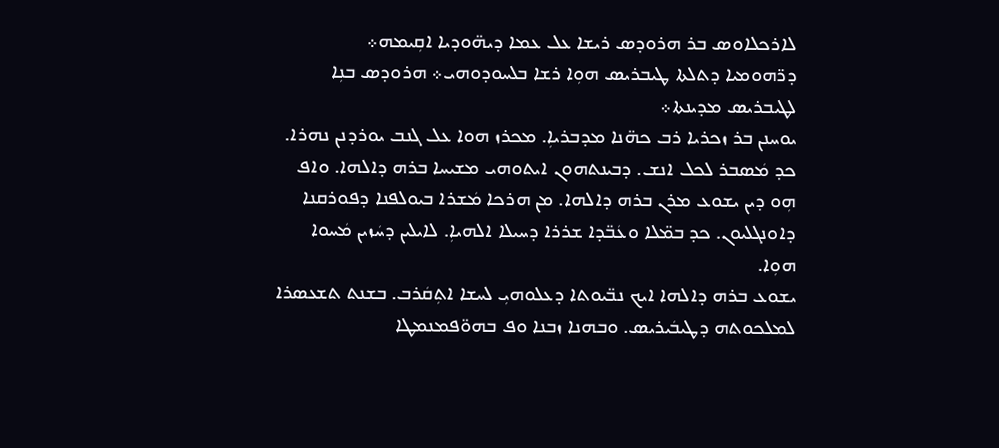ܠܐܪܟܠܐܘܣ ܒܪ ܗܪܘܕܣ ܪܝܫܐ ܥܠ ܥܡܐ ܕܝܗ̈ܘܕܝܐ ܐܩܼܝܡܗ܀
ܕܪ̈ܗܘܡܝܐ ܕܬܠܬܐ ܛܝܒܪܝܣ ܗܘܼܐ ܪܫܐ ܒܠܚܘܕܘܗܝ܀ ܗܪܘܕܣ ܒܢܼܐ ܠܛܝܒܪܝܣ ܡܕܝܢܬܐ܀
ܝܘܚܢܢ ܒܪ ܙܟܪܝܐ ܪܒ ܟܗ̈ܢܐ ܡܕܒܪܝܐܼ. ܡܟܪܙ ܗܘܐ ܥܠ ܓܢܒ ܝܘܪܕܢܢ ܢܗܪܐ. ܟܕ ܡܿܣܒܪ ܠܟܠ ܐܢܫ. ܕܒܝܢܬܗܘܢ ܐܝܬܘܗܝ ܡܫܝܚܐ ܒܪܗ ܕܐܠܗܐ. ܘܐܦ ܗܼܘ ܕܝܢ ܝܫܘܥ ܡܪܢ ܒܪܗ ܕܐܠܗܐ. ܡܢ ܗܪܟܐ ܡܿܫܪܐ ܒܝܘܠܦܢܐ ܕܦܘܪܩܢܐ ܕܐܘܢܓܠܝܘܢ. ܟܕ ܒܡ̈ܠܐ ܘܥܿܒ̈ܕܐ ܫܪܪܐ ܕܚܝܠܐ ܐܠܗܝܐܼ. ܠܐܝܠܝܢ ܕܚܿܙܝܢ ܡܿܚܘܐ ܗܘܼܐ.
ܝܫܘܥ ܒܪܗ ܕܐܠܗܐ ܐܝܟ ܢܒ̈ܝܘܬܐ ܕܥܠܘܗܝܼ ܠܚܫܐ ܐܬܼܩܿܪܒ. ܒܫܢܬ ܬܫܥܣܪܐ ܠܡܠܟܘܬܗ ܕܛܝܒܿܝܪܝܣ. ܘܒܗܢܐ ܙܒܢܐ ܘܦ ܒܗܘ̈ܦܡܢܡܛܐ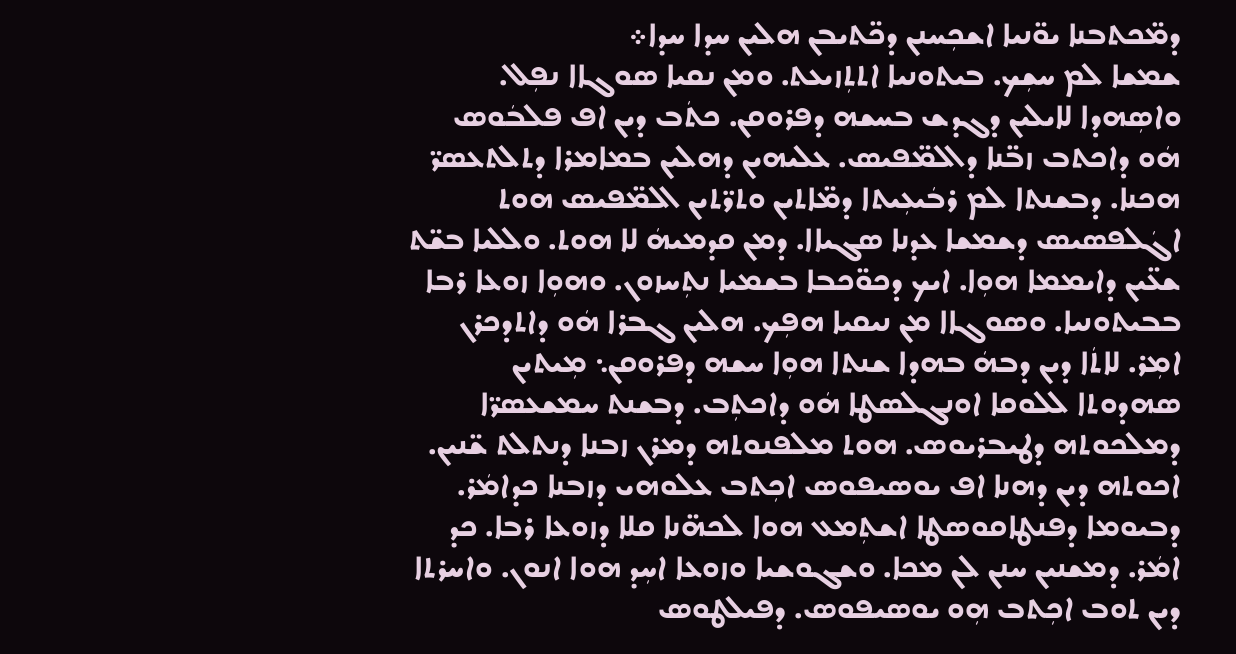ܕܡ̈ܟܬܒܢܐ ܝܘ̈ܢܝܐ ܐܫܟܼܚܢܢ ܕܟ̈ܬܝܒܢ ܗܠܝܢ ܚܕܐ ܚܕܐ܀
ܫܡܫܐ ܠܡ ܚܫܼܟ. ܒܝܬܘܢܝܐ ܐܬܬܼܙܝܥܬ. ܘܡܢ ܢܩܝܐ ܣܘܓܐܐ ܢܦܼܠ. ܘܐܣܼܗܕܐ ܠܐܝܠܝܢ ܕܓܕܫ ܒܚܫܗ ܕܦܪܘܩܢ. ܟܬܿܒ ܕܝܢ ܐܦ ܦܠܒܿܘܣ ܗܿܘ ܕܐܟܬܒ ܙܒ̈ܢܐ ܕܐܠܡ̈ܦܝܣ. ܥܠܝܗܝܢ ܕܗܠܝܢ ܒܡܐܡܪܐ ܕܬܠܬܥܣܪ̈ ܗܟܢܐ. ܕܒܫܢܬܐ ܠܡ ܪܒܿܝܥܼܝܬܐ ܕܡ̈ܐܬܝܢ ܘܬܪ̈ܬܝܢ ܐܠܡ̈ܦܝܣ ܗܘܬ ܐܓܿܠܦܣܝܣ ܕܫܡܫܐ ܥܕܢܐ ܣܓܝܐܐ. ܕܡܢ ܩܕܡܝܗܿ ܠܐ ܗܘܬ. ܘܠܠܝܐ ܒܫ̈ܬ ܫܥ̈ܝܢ ܕܐܝܡܡܐ ܗܘܼܐ. ܐܝܟ ܕܟܘ̈ܟܒܐ ܒܫܡܝܐ ܢܬܼܚܙܘܢ. ܘܗܘܼܐ ܙܘܥܐ ܪܒܐ ܒܒܝܬܘܢܝܐ. ܘܣܘܓܐܐ ܡܢ ܢܝܩܝܐ ܗܦܼܟ. ܗܠܝܢ ܓܒܪܐ ܗܿܘ ܕܐܬܕܟܪܢ ܐܡܼܪ. ܠܐܬܿܐ ܕܝܢ ܕܒܗܿ ܒܗܕܐ ܫܢܬܐ ܗܘܼܐ ܚܫܗ ܕܦܪܘܩܢ܆ ܡܼܝܬܝܢ ܣܗܕܘܬܐ ܠܠܘܩܐ ܐܘܢܓܠܣܛܐ ܗܿܘ ܕܐܟܬܼܒ. ܕܒܫܢܬ ܚܡܫܥܣܪ̈ܐ ܕܡܠܟܘܬܗ ܕܛܝܒܪܝܘܣ. ܗܘܬ ܡܠܦܢܘܬܗ ܕܡܪܢ ܙܒܢܐ ܕܢܬܠܬ ܫ̈ܢܝܢ. ܐܟܘܬܗ ܕܝܢ ܕܗܢܐ ܐܦ ܝܘܣܝܦܘܣ ܐܟܼܬܒ ܥܠܘܗܝ ܕܙܒܢܐ ܟܕܐܡܿܪ. ܕܒܝܘܡܐ ܕܦܢܛܐܩܘܣܛܐ ܐܫܬܼܡܥ ܗܘܐ ܠܟܗ̈ܢܐ ܩܠܐ ܕܙܘܥܐ ܪܒܐ. ܟܕ ܐܡܿܪ. ܕܡܫܢܝܢ ܚܢܢ ܠܢ ܡܟܐ. ܘܫܓܘܫܝܐ ܘܙܘܥܐ ܐܚܼܕ ܗܘܐ ܐܢܘܢ. ܘܐܚܪܬܐ ܕܝܢ ܬܘܒ ܐܟܼܬܒ ܗܼܘ ܝܘܣܝܦܘܣ. ܕܦܝܠܛܘܣ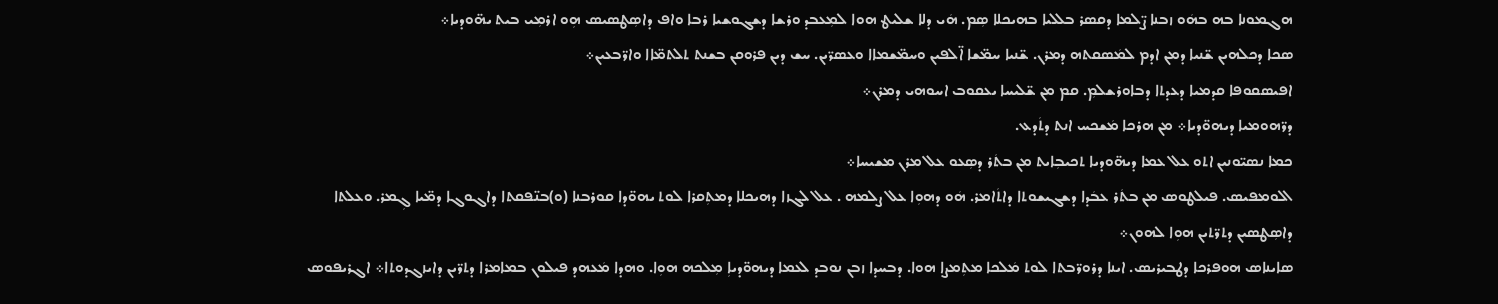ܗܓܡܘܢܐ ܒܗ ܒܗܿܘ ܙܒܢܐ ܨ̈ܠܡܐ ܕܩܣܪ ܒܠܠܝܐ ܒܗܝܟܠܐ ܣܼܡ. ܗܿܝ ܕܠܐ ܫܠܝܛ ܗܘܐ ܠܡܼܥܒܕ ܘܪܫܐ ܕܫܓܘܫܝܐ ܪܒܐ ܘܐܦ ܕܐܣܼܛܣܝܣ ܗܼܘ ܐܪܡܼܝ ܒܝܬ ܝܗ̈ܘܕܝܐ܀
ܣܟܐ ܕܟܠܗܝܢ ܫ̈ܢܝܐ ܕܡܢ ܐܕܡ ܠܡܿܣܩܬܗ ܕܡܪܢ. ܫ̈ܢܝܐ ܚܡ̈ܫܐ ܐ̈ܠܦܝܢ ܘܚܡ̈ܫܡܐܐ ܘܥܣܪ̈ܝܢ. ܚܫ ܕܝܢ ܦܪܘܩܢ ܒܫܢܬ ܬܠܬܡ̈ܐܐ ܘܐܪ̈ܒܥܝܢ܀
ܐܦܝܣܩܘܦܐ ܩܕܡܝܐ ܕܥܕܬܐ ܕܒܐܘܪܫܠܡܼ. ܩܡ ܡܢ ܫ̈ܠܝܚܐ ܝܥܩܘܒ ܐܚܘܗܝ ܕܡܪܢ܀
ܕܪ̈ܗܘܡܝܐ ܕܝܗܘ̈ܕܝܐ܀ ܡܢ ܗܪܟܐ ܡܿܫܟܚ ܐܢܬ ܕܬܿܕܥ.
ܟܡܐ ܢܣܝ̈ܘܢܝܢ ܐܬܘ ܥܠ ܥܡܐ ܕܝܗ̈ܘܕܝܐ ܬܟܝܒܼܐܝܬ ܡܢ ܒܬܿܪ ܕܣܼܥܘ ܥܠ ܡܪܢ ܡܫܝܚܐ܀
ܐܠܘܡܦܝܣ. ܦܝܠܛܘܣ ܡܢ ܒܬܿܪ ܥܒܿܕܐ ܕܫܓܝܫܘܬܐ ܕܐܬܿܐܡܪ. ܗܿܘ ܕܗܘܼܐ ܥܠ ܨܠܡܗ . ܥܠ ܠܓܙܐ ܕܗܝܟܠܐ ܕܡܬܼܩܪܐ ܠܘܬ ܝܗܘ̈ܕܐ ܩܘܪܒܢܐ (ܘ)ܒܢ̈ܦܩܬܐ ܕܐܓܘܓܐ ܕܡ̈ܝܐ ܓܼܡܪ. ܘܥܠܬܐ ܕܐܣܼܛܣܝܢ ܕܬܪ̈ܬܝܢ ܗܘܼܐ ܠܗܘܢ܀
ܣܐܝܢܐܣ ܗܘܦܪܟܐ ܕܛܒܝܪܝܣ. ܐܝܢܐ ܕܪܘܪ̈ܒܬܐ ܠܘܬ ܡܿܠܟܐ ܡܬܼܡܨܐ ܗܘܐ. ܕܒܚܕܐ ܙܒܢ ܢܘܒܕ ܠܥܡܐ ܕܝܗܘ̈ܕܝܐܼ ܡܼܠܟܗ ܗܘܼܐ. ܘܗܕܐ ܡܿܥܗܕ ܦܝܠܘܢ ܒܡܐܡܪܐ ܕܬܪ̈ܝܢ ܕܐܝܙܓܕܘܬܐ܀ ܐܓܪܝܦܘܣ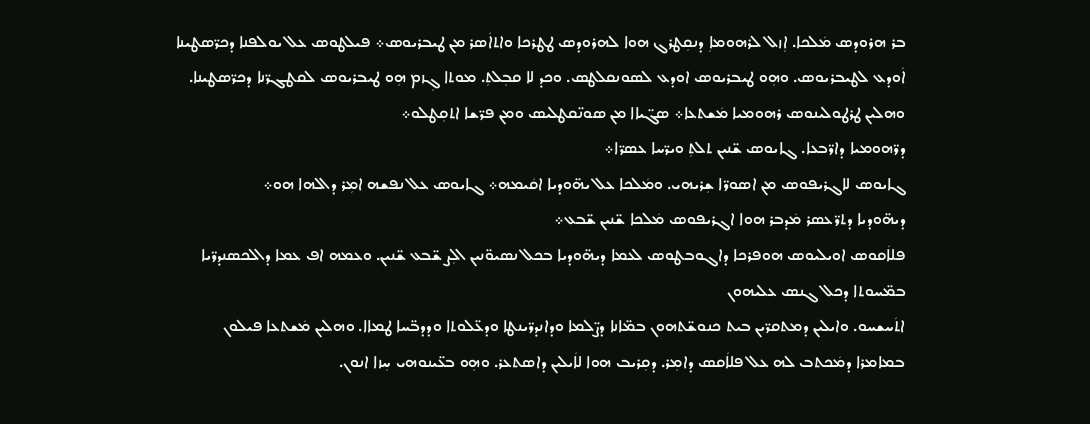ܒܪ ܗܪܘܕܣ ܡܿܠܟܐ. ܐܼܙܠ ܠܪܗܘܡܐܼ ܕܢܩܼܛܪܓ ܗܘܐ ܠܗܪܘܕܣ ܛܛܪܟܐ ܘܐܬܐܿܣܪ ܡܢ ܛܝܒܪܝܘܣ܀ ܦܝܠܛܘܣ ܥܠ ܝܘܠܦܢܐ ܕܟܪ̈ܣܛܝܢܐ ܐܿܘܕܥ ܠܛܝܒܪܝܘܣ. ܘܗܼܘ ܛܝܒܪܝܘܣ ܐܘܕܥ ܠܣܘܢܩܠܛܣ. ܘܟܕ ܠܐ ܩܒܼܠܬܼ. ܡܘܬܐ ܓܼܙܡ ܗܼܘ ܛܝܒܪܝܘܣ ܠܩܛܓܪ̈ܢܐ ܕܟܪ̈ܣܛܝܢܐ. ܘܗܠܝܢ ܛܪܛܘܠܝܢܘܣ ܪܗܘܡܝܐ ܡܿܫܬܥܐ܀ ܣܓ̈ܝܐܐ ܡܢ ܣܘܢ̈ܩܛܠܝܣ ܘܡܢ ܦܪ̈ܫܐ ܐܬܩܼܛܠܘ܀
ܕܪ̈ܗܘܡܝܐ ܕܐܪ̈ܒܥܐ. ܓܐܝܘܣ ܫ̈ܢܝܢ ܬܠܬܼ ܘܝܪ̈ܚܐ ܥܣܪ̈ܐ܀
ܓܐܝܘܣ ܠܐܓܪܝܦܘܣ ܡܢ ܐܣܘܪ̈ܐ ܫܼܪܝܗܝ. ܘܡܿܠܟܐ ܥܠ ܝܗ̈ܘܕܝܐ ܐܩܿܝܡܗ܀ ܓܐܝܘܣ ܥܠ ܢܦܫܗ ܐܡܼܪ ܕܐܠܗܐ ܗܘ܀
ܕܝܗ̈ܘܕܝܐ ܕܬܪ̈ܥܣܪ ܡܿܕܒܪ ܗܘܐ ܐܓܪܝܦܘܣ ܡܿܠܟܐ ܫ̈ܢܝܢ ܫ̈ܒܥ܀
ܦܠܐܿܩܘܣ ܐܘܝܠܝܘܣ ܗܘܦܪܟܐ ܕܐܓܘܒܛܘܣ ܠܥܡܐ ܕܝܗ̈ܘܕܝܐ ܒܟܠ ܢܣܝܘ̈ܢܝܢ ܐܠܼܨ ܫ̈ܒܥ ܫ̈ܢܝܢ. ܘܥܡܗ ܐܦ ܥܡܐ ܕܐܠܟܣܢܕܪ̈ܝܐ ܒܡ̈ܚܘܬܐ ܕܟܠ ܓܢܣ ܥܠܝܗܘܢ
ܐܬܿܚܫܚܘ. ܘܐܝܠܝܢ ܕܡܬܩܪ̈ܝܢ ܒܝܬ ܟܢܘܫ̈ܬܗܘܢ ܒܡ̈ܐܢܐ ܕܨ̈ܠܡܐ ܘܕܐܢܕܪ̈ܝܢܛܐ ܘܕܥ̈ܠܘܬܐ ܘܕܕܒ̈ܚܐ ܛܡܐܐ. ܘܗܠܝܢ ܡܿܫܬܥܐ ܦܝܠܘܢ ܒܡܐܡܪܐ ܕܡܿܟܬܒ ܠܗ ܥܠ ܦܠܐܿܩܣ ܕܐܡܼܪ. ܕܩܼܪܝܒ ܗܘܐ ܠܐܿܝܠܝܢ ܕܐܣܬܥܪ. ܘܗܼܘ ܒܥ̈ܝܢܘܗܝ ܚܼܙܐ ܐܢܘܢ.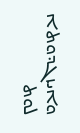ܘܐܝܙܓܕܘܬܐ ܠܘܬ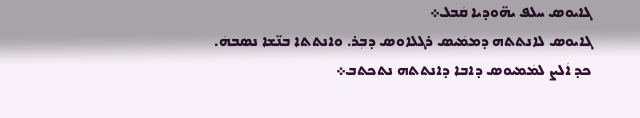ܓܐܝܘܣ ܚܠܦ ܝܗ̈ܘܕܝܐ ܩܿܒܠ܀
ܓܐܝܘܣ ܠܐܢܬܬܗ ܕܡܡܿܝܣ ܪܓܠܐܘܣ ܕܒܼܪ. ܘܐܢܬܬܐ ܒܢ̈ܫܐ ܢܣܒܗܿ. ܟܕ ܐܿܠܨ ܠܡܿܡܝܘܣ ܕܐܒܐ ܕܐܢܬܬܗ ܢܬܟܬܒ܀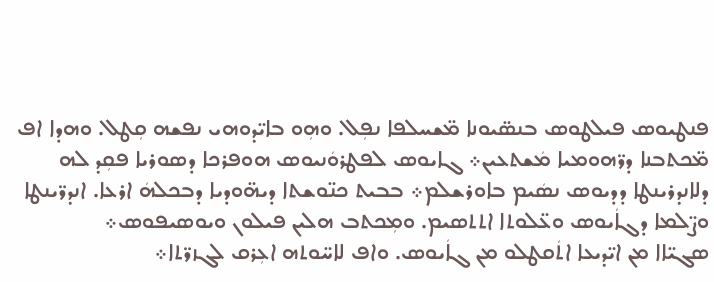ܦܢܛܝܘܣ ܦܝܠܛܘܣ ܒܢܣ̈ܝܘܢܐ ܡ̈ܫܚܠܦܐ ܢܦܼܠ. ܘܗܼܘ ܒܐܝ̈ܕܘܗܝ ܢܦܫܗ ܩܼܛܠ. ܘܗܕܐ ܐܦ ܡ̈ܟܬܒܢܐ ܕܪ̈ܗܘܡܝܐ ܡܿܫܬܥܝܢ܀ ܓܐܝܘܣ ܠܦܛܪܘܿܢܝܘܣ ܗܘܦܪܟܐ ܕܣܘܪܝܐ ܦܩܼܕ ܠܗ ܕܠܐܢܕܪܝܢܛܐ ܕܕܝܘܣ ܢܣܿܝܡ ܒܐܘܪܫܠܡ܀ ܒܒܝܬ ܟܢ̈ܘܫܬܐ ܕܝܗ̈ܘܕܝܐ ܕܒܟܠܗܿ ܐܪܥܐ. ܐܢܕܪ̈ܝܢܛܐ ܘܨ̈ܠܡܐ ܕܓܐܿܝܘܣ ܘܥ̈ܠܘܬܐ ܐܬܬܣܝܡ. ܘܡܼܟܬܒ ܗܠܝܢ ܦܝܠܘܢ ܘܝܘܣܝܦܘܣ܀
ܣܓܝ̈ܐܐ ܡܢ ܐܝ̈ܕܝܥܐ ܐܬܿܩܛܠܘ ܡܢ ܓܐܿܝܘܣ. ܘܐܦ ܠܐܚ̈ܘܬܗ ܐܥܼܪܩ ܠܓܙܪ̈ܬܐ܀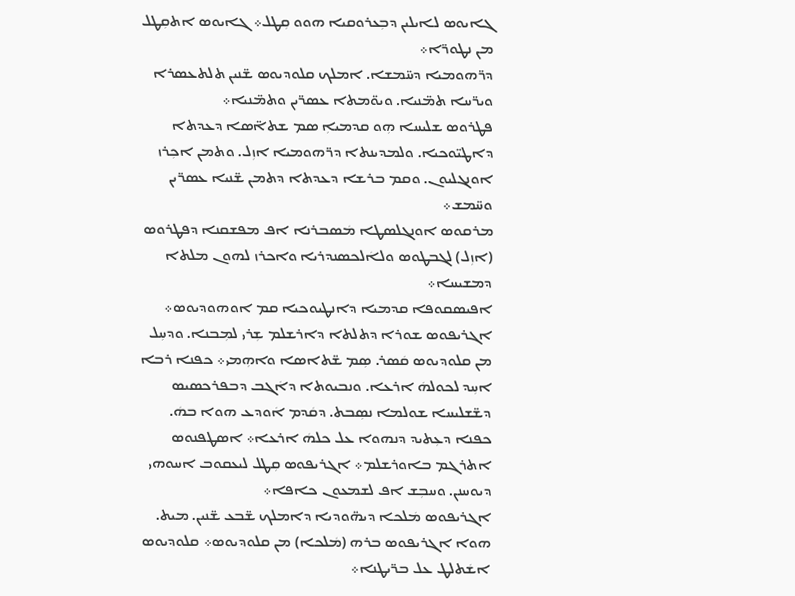ܓܐܝܘܣ ܠܐܝܠܝܢ ܕܒܼܥܪܘܩܝܐ ܗܘܘ ܩܼܛܠ܀ ܓܐܝܘܣ ܐܬܩܼܛܠ ܡܢ ܢܛܘܪ̈ܐ܀
ܕܪ̈ܗܘܡܝܐ ܕܚ̈ܡܫܐ. ܐܡܠܟ ܩܠܘܕܝܘܣ ܫ̈ܢܝܢ ܬܠܬܥܣܪܐ ܘܝܪ̈ܚܐ ܬܡ̈ܢܝܐ. ܘܝܘ̈ܡܬܐ ܥܣܪ̈ܝܢ ܘܬܡ̈ܢܝܐ܀
ܦܛܪܘܣ ܫܠܝܚܐ ܗܼܘ ܩܕܡܝܐܼ ܣܡ ܫܬܐ̈ܣܐ ܕܥܕܬܐ ܕܐܛܝ̈ܘܟܝܐ. ܘܠܡܕܝܢܬܐ ܕܪ̈ܗܘܡܝܐ ܐܙܼܠ. ܘܬܡܢ ܐܟܼܪܙ ܐܘܢܓܠܝܘܢ. ܘܩܡ ܒܪܫܐ ܕܥܕܬܐ ܕܬܡܢ ܫ̈ܢܝܐ ܥܣܪ̈ܝܢ ܘܚ̈ܡܫ܀
ܡܪܩܘܣ ܐܘܢܓܠܣܛܐ ܡܿܣܒܪܢܐ ܐܦ ܡܦܫܩܢܐ ܕܦܛܪܘܣ (ܐܙܼܠ) ܠܓܒܛܘܣ ܘܠܐܿܠܟܣܢܕܪܝܐ ܘܐܟܪܙ ܠܗܘܢ ܡܠܬܐ ܕܡܫܝܚܐ܀
ܐܦܝܣܩܘܦܐ ܩܕܡܝܐ ܕܐܢܛܝܘܟܝܐ ܩܡ ܐܘܗܘܕܝܘܣ܀
ܐܓܪܝܦܘܣ ܫܘܪܐ ܕܬܠܬܐ ܕܐܪܫܠܡ ܫܼܪܝ ܠܡܼܒܢܐ. ܘܕܚܼܠ ܡܢ ܩܠܘܕܝܘܣ ܩܿܣܪ. ܣܼܡ ܫ̈ܬܐܣܐ ܘܐܗܼܡܝ܀ ܟܦܢܐ ܪܒܐ ܐܚܼܕ ܠܟܘܠܗܿ ܐܪܥܐ. ܘܢܒܝܘܬܐ ܕܐܿܓܒ ܕܒܦܪܟܣܝܣ ܕܫ̈ܫܠܝܚܐ ܫܘܠܡܐ ܢܣܼܒܬ. ܕܩܿܕܡ ܐܿܘܕܥ ܗܘܐ ܒܗܿ. ܟܦܢܐ ܕܥܼܬܝܕ ܕܢܗܘܐ ܥܠ ܟܠܗܿ ܐܪܥܐ܀ ܐܣܛܦܢܘܣ ܐܬܪܓܡ ܒܐܘܪܫܠܡ܀ ܐܓܪܝܦܘܣ ܩܼܛܠ ܠܝܥܩܘܒ ܐܚܘܗܝ ܕܝܘܚܢܢ. ܘܚܒܼܫ ܐܦ ܠܫܡܥܘܢ ܟܐܦܐ܀
ܐܓܪܝܦܘܣ ܡܿܠܟܐ ܕܝܗ̈ܘܕܝܐ ܕܐܡܠܟ ܫ̈ܒܥ ܫ̈ܢܝܢ. ܡܝܬ. ܗܘܐ ܐܓܪܝܦܘܣ ܒܪܗ (ܡܿܠܟܐ) ܡܢ ܩܠܘܕܝܘܣ܀ ܩܠܘܕܝܘܣ ܐܫܿܬܠܛ ܥܠ ܒܪ̈ܝܛܢܐ܀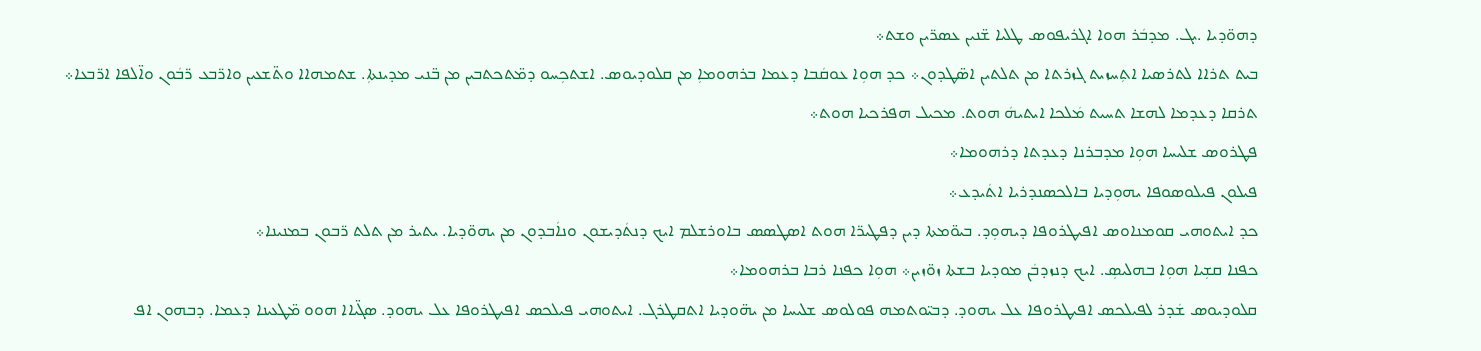ܕܗܘ̈ܕܝܐ .ܝܓ. ܡܕܒܿܪ ܗܘܐ ܐܓܪܝܦܘܣ ܛܠܝܐ ܫ̈ܢܝܢ ܥܣܪ̈ܝܢ ܘܫܬ܀
ܒܝܬ ܬܪܐܐ ܠܬܪܣܝܐ ܐܬܼܚܙܝܬ ܓܙܪܬܐ ܡܢ ܬܠܬܝܢ ܐܣ̈ܛܕܘܢ܀ ܟܕ ܗܘܼܐ ܥܘܩܿܒܐ ܕܥܡܐ ܒܪܗܘܡܐܼ ܡܢ ܩܠܘܕܝܘܣ. ܐܫܬܟܼܚܘ ܕܡ̈ܬܟܬܒܝܢ ܡܢ ܒ̈ܢܝ ܡܕܝܢܬܐܼ. ܫܬܡܗܐܐ ܘܬ̈ܫܥܝܢ ܘܐܪ̈ܒܥ ܪ̈ܒܿܘܢ ܘܐ̈ܠܦܐ ܐܪ̈ܒܥܐ܀
ܬܪܩܐ ܕܥܕܡܐ ܠܗܫܐ ܬܚܝܬ ܡܿܠܟܐ ܐܝܬܝܗܿ ܗܘܬ. ܡܟܝܠ ܗܦܪܟܝܐ ܗܘܬ܀
ܦܛܪܘܣ ܫܠܝܚܐ ܗܘܼܐ ܡܕܒܪܢܐ ܕܥܕܬܐ ܕܪܗܘܡܐ܀
ܦܝܠܘܢ ܦܝܠܘܣܘܦܐ ܝܗܘܼܕܝܐ ܒܐܠܟܣܢܕܪܝܐ ܐܬܿܝܕܥ܀
ܟܕ ܐܝܬܘܗܝ ܩܘܡܢܐܘܣ ܐܦܝܛܪܘܦܐ ܕܝܗܘܼܕ. ܒܝܘ̈ܡܬܐ ܕܝܢ ܕܦܛܝܪ̈ܐ ܗܘܬ ܐܣܛܣܣ ܒܐܘܪܫܠܡ ܐܝܟ ܕܢܬܿܕܝܫܘܢ ܘܢܐܿܒܕܘܢ ܡܢ ܝܗܘ̈ܕܝܐ. ܝܬܝܪ ܡܢ ܬܠܬ ܪ̈ܒܘܢ ܒܡܢܝܢܐ܀
ܟܦܢܐ ܩܫܼܝܐ ܗܘܼܐ ܒܗܠܝܣܼ. ܐܝܟ ܕܢܙܕܒܿܢ ܡܘܕܝܐ ܒܫܬܐ ܙܘ̈ܙܝܢ܀ ܗܘܼܐ ܟܦܢܐ ܪܒܐ ܒܪܗܘܡܐ܀
ܩܠܘܕܝܘܣ ܫܿܕܪ ܠܦܝܠܟܣ ܐܦܝܛܪܘܦܐ ܥܠ ܝܗܘܕ. ܕܒܝ̈ܘܬܡܗ ܦܘܠܘܣ ܫܠܝܚܐ ܡܢ ܝܗ̈ܘܕܝܐ ܐܬܩܛܪܓ. ܐܝܬܘܗܝ ܦܝܠܟܣ ܐܦܝܛܪܘܦܐ ܥܠ ܝܗܘܕ. ܣܓ̈ܝܐܐ ܗܘܘ ܡ̈ܛܥܝܢܐ ܕܥܡܐ. ܕܒܗܘܢ ܐܦ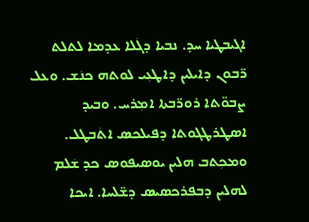ܐܓܝܒܛܝܐ ܚܕ. ܢܒܝܐ ܕܓܿܠܐ ܥܕܡܐ ܠܬܠܬ ܪ̈ܒܘܢ ܕܐܝܠܝܢ ܕܐܛܥܼܝ ܠܘܬܗ ܟܢܿܫ. ܘܥܠ ܨܒܘ̈ܬܐ ܪܘܪ̈ܒܬܐ ܐܡܼܪܚ. ܘܒܝܕ ܐܣܛܪܛܓܘܬܐ ܕܦܝܠܟܣ ܐܬܿܒܛܠ. ܘܡܟܼܬܒ ܗܠܝܢ ܝܘܣܝܦܘܣ ܟܕ ܫܿܠܡ ܠܗܠܝܢ ܕܒܦܪܟܣܝܣ ܕܫ̈ܠܚܐ. ܐܝܟܐ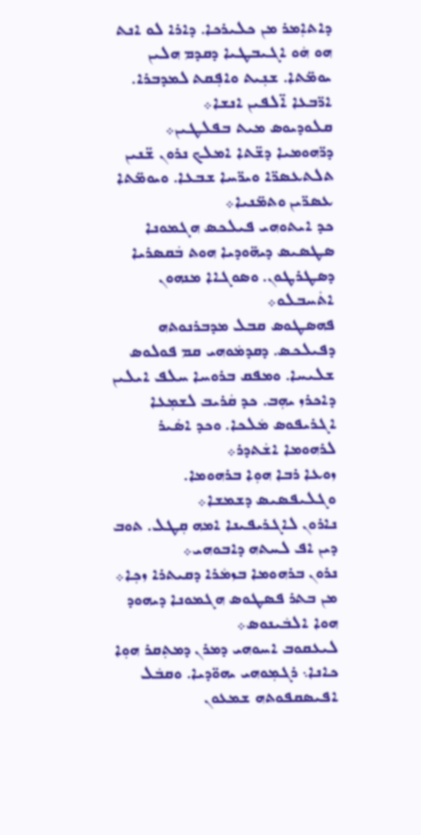ܕܐܬܐܼܡܪ ܡܢ ܟܠܝܪܟܐ. ܕܐܪܐ ܠܘ ܐܢܬ ܗܘ ܗܿܘ ܐܓܝܒܛܝܐ ܕܩܕܡ ܗܠܝܢ ܝܘܡ̈ܬܐ. ܫܢܼܝܬ ܘܐܦܼܩܬ ܠܡܕܒܪܐ. ܐܪ̈ܒܥܐ ܐ̈ܠܦܝܢ ܐܢܫܐ܀
ܩܠܘܕܝܘܣ ܡܝܬ ܒܦܠܛܝܢ܀
ܕܪ̈ܗܘܡܝܐ ܕܫ̈ܬܐ ܐܡܠܟ ܢܪܘܢ ܫ̈ܢܝܢ ܬܠܬܥܣܪ̈ܐ ܘܝܪ̈ܚܐ ܫܒܥܐ. ܘܝܘܡ̈ܬܐ ܥܣܪ̈ܝܢ ܘܬܡ̈ܢܝܐ܀
ܟܕ ܐܝܬܘܗܝ ܦܝܠܟܣ ܗܓܡܘܢܐ ܣܛܣܝܣ ܕܝܗ̈ܘܕܝܐ ܗܘܬ ܒܿܩܣܪܝܐ ܕܣܛܪܛܘܢ. ܘܣܘܓܐܐ ܡܢܗܘܢ ܐܬܿܚܒܠܘ܀
ܦܗܣܛܘܣ ܩܒܠ ܡܕܒܪܢܘܬܗ ܕܦܝܠܟܣ. ܕܩܕܡܿܘܗܝ ܩܡ ܦܘܠܘܣ ܫܠܝܚܐ. ܘܡܦܩ ܒܪܘܚܐ ܚܠܦ ܐܝܠܝܢ ܕܐܟܪܙ ܝܗܼܒ. ܟܕ ܩܿܪܝܒ ܠܫܡܼܥܐ ܐܓܪܝܦܘܣ ܡܿܠܟܐ. ܘܟܕ ܐܣܿܝܪ ܠܪܗܘܡܐ ܐܫܿܬܕܪ܀
ܙܘܥܐ ܪܒܐ ܗܘܼܐ ܒܪܗܘܡܐ. ܘܓܠܝܦܣܝܣ ܕܫܡܫܐ܀
ܢܐܪܘܢ ܠܐܓܪܝܦܝܢܐ ܐܡܗ ܩܼܛܠ. ܬܘܒ ܕܝܢ ܐܦ ܠܚܬܗ ܕܐܒܘܗܝ܀
ܢܪܘܢ ܒܪܗܘܡܐ ܒܙܡܿܪܐ ܕܩܝܬܪܐ ܙܟܼܐ܀ ܡܢ ܒܬܪ ܦܣܛܘܣ ܗܓܡܘܢܐ ܕܝܗܘܕ ܗܘܐ ܐܠܒܿܝܢܘܣ܀
ܠܝܥܩܘܒ ܐܚܘܗܝ ܕܡܪܢ ܕܡܬܼܩܪ ܗܘܼܐ ܟܐܢܐ܆ ܪܓܡܼܘܗܝ ܝܗܘ̈ܕܝܐ. ܘܩܒܿܠ ܐܦܝܣܩܦܘܬܗ ܫܡܥܘܢ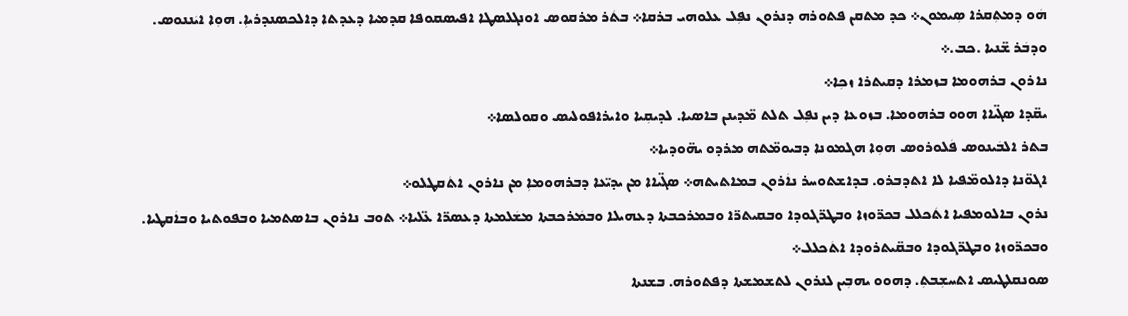ܗܿܘ ܕܡܬܼܩܪܐ ܣܼܝܡܘܢ܀ ܟܕ ܡܬܩܢ ܦܬܘܪܗ ܕܢܪܘܢ ܢܦܼܠ ܥܠܘܗܝ ܒܪܩܐ܀ ܒܬܿܪ ܡܪܩܘܣ ܐܘܢܓܠܣܛܐ ܐܦܝܣܩܘܦܐ ܩܕܡܝܐ ܕܥܕܬܐ ܕܐܠܟܣܢܕܪܝܐܼ. ܗܘܼܐ ܐܝܿܢܢܘܣ. ܘܕܒܿܪ ܫ̈ܢܝܐ .ܟܒ.܀
ܢܐܪܘܢ ܒܪܗܘܡܐ ܒܙܡܪܐ ܕܩܝܬܪܐ ܙܟܼܐ܀
ܝܩ̈ܕܐ ܣܓ̈ܝܐܐ ܗܘܘ ܒܪܗܘܡܐ. ܒܙܘܥܐ ܕܝܢ ܢܦܼܠ ܬܠܬ ܡ̈ܕܝܢܢ ܒܐܣܝܐ. ܠܕܝܩܼܝܐ ܘܐܝܪܐܦܘܠܝܣ ܘܩܘܠܣܐ܀
ܒܬܪ ܐܠܒܿܝܢܘܣ ܦܿܠܘܪܘܣ ܗܘܼܐ ܗܓܡܘܢܐ ܕܒܝܘܡ̈ܬܗ ܡܪܕܘ ܝܗ̈ܘܕܝܐ܀
ܐܓܘ̈ܢܐ ܕܐܠܘܡ̈ܦܝܐ ܠܐ ܐܬܕܒܪܘ. ܒܕܐܫܬܘܚܪ ܢܐܿܪܘܢ ܒܡܐܬܝܬܗ܀ ܣܓ̈ܝܐܐ ܡܢ ܝܕܝ̈ܥܐ ܕܒܪܗܘܡܐܼ ܡܢ ܢܐܪܘܢ ܐܬܿܩܛܠܘ܀
ܢܪܘܢ ܒܐܠܘܡܦܝܐ ܐܬܿܟܠܠ ܒܟܪ̈ܘܙܐ ܘܒܛܪ̈ܓܘܕܐ ܘܒܩܝܬܪ̈ܐ ܘܒܡܪܟܒܬܐ ܕܥܗܝܠܐ ܘܒܡܿܪܟܒܬܐ ܡܫܿܠܡܬܐ ܕܥܣܪ̈ܐ ܥ̈ܠܝܐ܀ ܬܘܒ ܢܐܪܘܢ ܒܐܣܬܡܝܐ ܘܒܦܘܬܝܐ ܘܒܐܿܩܛܝܐ. ܘܒܟܪ̈ܘܙܐ ܘܒܛܪ̈ܓܘܕܐ ܘܒܩ̈ܝܬܪܘܕܐ ܐܬܿܟܠܠ܀
ܣܘܢܩܠܛܝܣ ܐܬܚܫܼܒܬܼ. ܕܗܘܘ ܝܗܒܼܝܢ ܠܢܪܘܢ ܠܬܫܡܫܬܐ ܕܦܬܘܪܗ. ܒܫܢܬܐ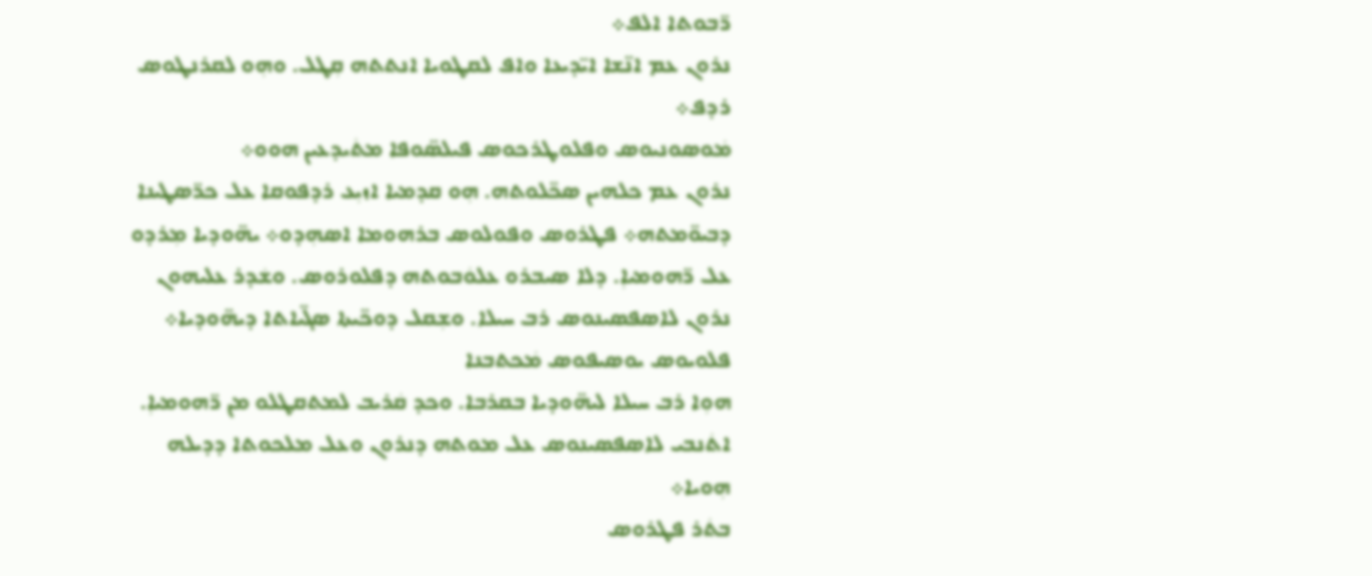ܪ̈ܒܘܬܐ ܐܠܦ܀
ܢܪܘܢ ܥܡ ܐܢ̈ܫܐ ܐܝ̈ܕܝܥܐ ܘܐܦ ܠܩܛܘܝܐ ܐܢܬܬܗ ܩܼܛܠ. ܘܗܼܘ ܠܩܪܢܛܘܣ ܪܕܦ܀
ܡܿܘܣܘܢܝܘܣ ܘܦܠܘܛܪܟܘܣ ܦܝܠܣ̈ܘܦܐ ܡܬܿܝܕܥܝܢ ܗܘܘ܀
ܢܪܘܢ ܥܡ ܟܠܗܝܢ ܣܟ̈ܠܘܬܗ. ܗܼܘ ܩܕܡܝܐ ܐܙܝܼܥ ܪܕܦܘܩܐ ܥܠ ܟܪ̈ܣܛܝܢܐ ܕܒܝܘ̈ܡܬܗ܀ ܦܛܪܘܣ ܘܦܘܠܘܣ ܒܪܗܘܡܐ ܐܣܗܼܕܘ܀ ܝܗ̈ܘܕܝܐ ܡܼܪܕܘ ܥܠ ܪ̈ܗܘܡܝܐܼ. ܕܠܐ ܣܝܒܪܘ ܥܠܘܿܒܘܬܗ ܕܦܠܘܪܘܣ. ܘܫܿܕܪ ܥܠܝܗܘܢ ܢܪܘܢ ܠܐܣܦܣܝܢܘܣ ܪܒ ܚܝܠܐ. ܘܫܼܩܠ ܕܘܟ̈ܝܬܐ ܣܓ̈ܝܐܬܐ ܕܝܗ̈ܘܕܝܐ܀ ܦܠܘܝܘܣ ܝܘܣܝܦܘܣ ܡܿܟܬܒܢܐ
ܗܘܼܐ ܪܒ ܚܝܠܐ ܠܝܗ̈ܘܕܝܐ ܒܩܪܒܐ. ܘܟܕ ܩܿܪܝܒ ܠܡܬܩܛܠܘ ܡܢ ܪ̈ܗܘܡܝܐܼ. ܐܬܿܢܒܝ ܠܐܣܦܣܝܢܘܣ ܥܠ ܡܘܬܗ ܕܢܪܘܢ ܘܥܠ ܡܠܟܘܬܐ ܕܕܝܠܗ ܗܼܘܝܐ܀
ܒܬܿܪ ܦܛܪܘܣ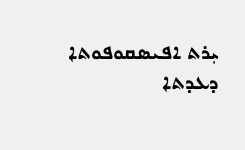ܝܼܪܬ ܐܦܝܣܩܘܦܘܬܐ ܕܥܕܬܐ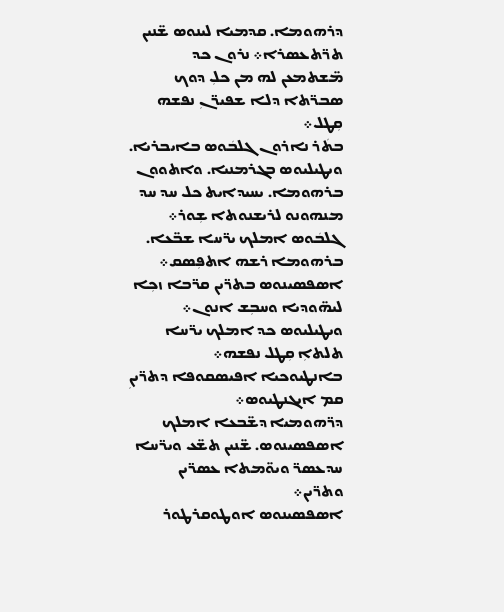ܕܪܗܘܡܐ. ܩܕܡܝܐ ܠܝܢܘܣ ܫ̈ܢܝܢ ܬܪ̈ܬܥܣܪܐ܀ ܢܪܘܢ ܟܕ ܡ̈ܫܬܡܥܢ ܠܗ ܡܢ ܟܠܼ ܕܘܟ ܣܒܪ̈ܬܐ ܕܠܐ ܫܦܝܪ̈ܢܼ ܢܦܫܗ ܩܼܛܠ܀
ܒܬܿܪ ܢܐܪܘܢ ܓܠܒܿܘܣ ܒܐܝܒܪܝܐ. ܘܝܛܝܠܝܘܣ ܒܓܪܡܢܝܐ. ܘܐܬܘܘܢ ܒܪܗܘܡܐ. ܝܚܝܕܐܝܬ ܟܠ ܚܕ ܚܕ ܡܢܗܘܢܘ ܠܪܝܫܢܘܬܐ ܫܼܘܪ܀
ܓܠܒܿܘܣ ܐܡܠܟ ܝܪ̈ܚܐ ܫܒ̈ܥܐ. ܒܪܗܘܡܐ ܪܫܗ ܐܬܦܼܣܩ܀ ܐܣܦܣܝܢܘܣ ܒܬܪ̈ܝܢ ܩܪ̈ܒܐ ܙܟܼܐ ܠܝܗ̈ܘܕܝܐ ܘܚܒܼܫ ܐܢܘܢ܀ ܘܝܛܝܠܝܘܣ ܟܕ ܐܡܠܟ ܝܪ̈ܚܐ ܬܠܬܐܼ ܩܼܛܠ ܢܦܫܗ܀
ܒܐܢܛܝܘܟܝܐ ܐܦܝܣܩܘܦܐ ܕܬܪ̈ܝܢܼ ܩܡ ܐܝܓܢܛܝܘܣ܀
ܕܪ̈ܗܘܡܝܐ ܕܫ̈ܒܥܐ ܐܡܠܟ ܐܣܦܣܝܢܘܣ. ܫ̈ܢܝܢ ܬܫ̈ܥ ܘܝܪ̈ܚܐ ܚܕܥܣܪ̈ ܘܝܘ̈ܡܬܐ ܥܣܪ̈ܝܢ ܘܬܪ̈ܝܢ܀
ܐܣܦܣܝܢܘܣ ܐܘܛܘܩܪܛܘܪ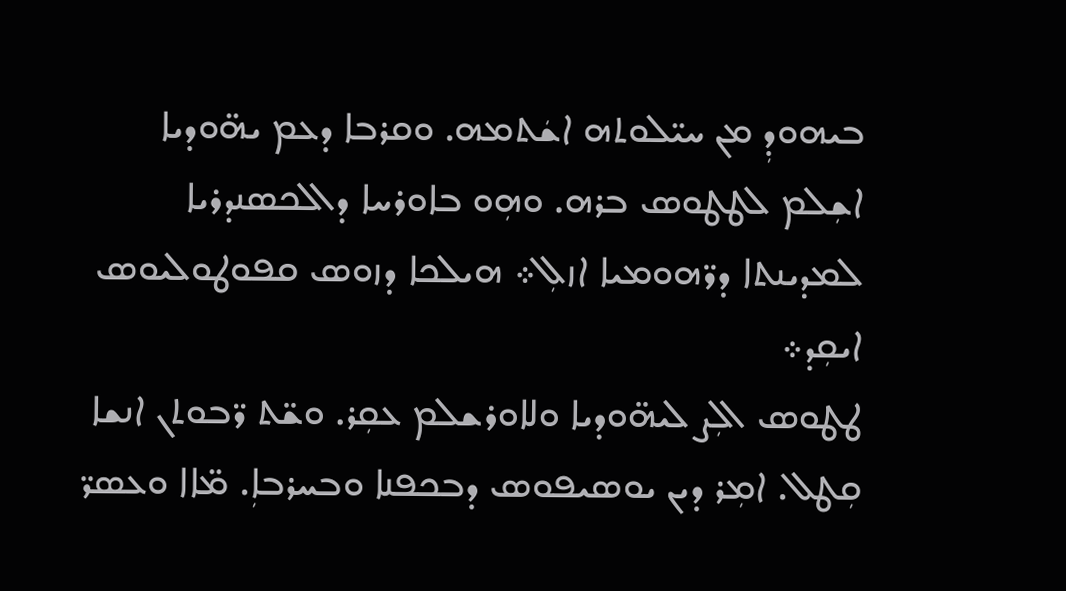ܒܝܗܘܕܼ ܡܢ ܚܝ̈ܠܘܬܗ ܐܫܿܬܡܗ. ܘܩܪܒܐ ܕܥܡ ܝܗ̈ܘܕܝܐ ܐܫܼܠܡ ܠܛܛܘܣ ܒܪܗ. ܘܗܼܘ ܒܐܘܪܚܐ ܕܐܠܟܣܢܕܪܝܐ ܠܡܕܝܢܬܐ ܕܪ̈ܗܘܡܝܐ ܐܙܠܼ܀ ܗܝܠܟܐ ܕܙܘܣ ܩܦܘܛܘܠܝܘܣ ܐܝܩܼܕ܀
ܛܛܘܣ ܐܠܼܨ ܠܝܗ̈ܘܕܝܐ ܘܠܐܘܪܫܠܡ ܥܩܼܪ. ܘܫ̈ܬ ܪ̈ܒܘܬܢ ܐܢܫܐ ܩܼܛܠ. ܐܡܼܪ ܕܝܢ ܝܘܣܝܦܘܣ ܕܒܟܦܢܐ ܘܒܚܪܒܐܼ. ܡ̈ܐܐ ܘܥܣܪ̈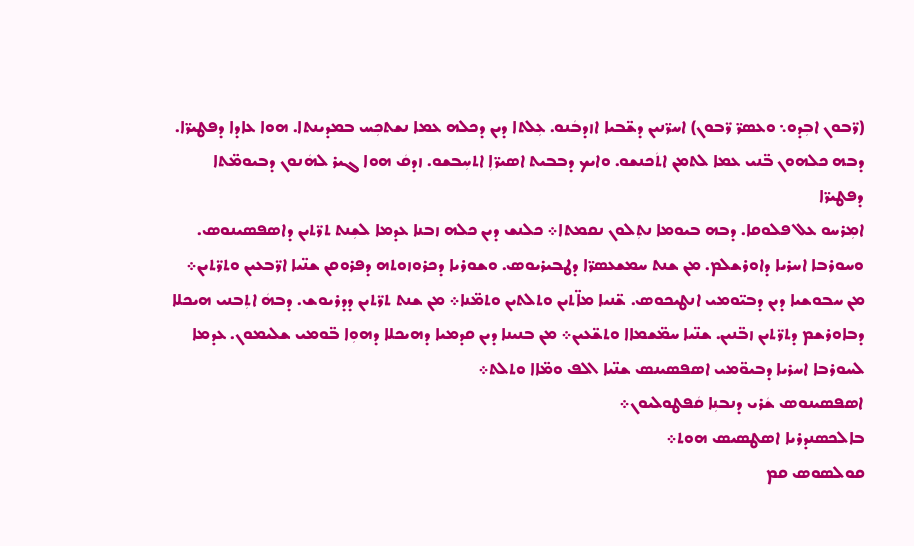(ܪ̈ܒܘܢ ܐܒܼܕܘ܆ ܘܥܣܪ̈ ܪ̈ܒܘܢ) ܐܚܪ̈ܢܝܢ ܕܫ̈ܒܝܐ ܐܙܕܒܿܢܘ. ܥܼܠܬܐ ܕܝܢ ܕܟܠܗ ܥܡܐ ܢܫܬܟܼܚ ܒܡܕܝܢܬܐ. ܗܘܐ ܥܐܕܐ ܕܦܛܝܪ̈ܐ. ܕܒܗ ܟܠܗܘܢ ܒ̈ܢܝ ܥܡܐ ܠܬܡܢ ܐܬܿܟܢܫܘ. ܘܐܝܟ ܕܒܒܝܬ ܐܣܝܪ̈ܐܼ ܐܬܚܼܒܫܘ. ܙܕܩܿ ܗܘܐ ܓܝܪ ܠܗܿܢܘܢ ܕܒܝܘܡ̈ܬܐ ܕܦܛܝܪ̈ܐ
ܐܡܼܪܚܘ ܥܠ ܦܠܘܩܐ. ܕܒܗ ܒܝܘܡܐ ܢܬܼܠܘܢ ܢܩܡܬܐ܀ ܟܠܢܫ ܕܝܢ ܟܠܗ ܙܒܢܐ ܥܕܡܐ ܠܫܼܢܬ ܬܪ̈ܬܝܢ ܕܐܣܦܣܝܢܘܣ. ܘܚܘܪܒܐ ܐܚܪܝܐ ܕܐܘܪܫܠܡ. ܡܢ ܫܢܬ ܚܡܫܥܣܪ̈ܐ ܕܛܒܝܪܝܘܣ. ܘܫܘܪܝܐ ܕܟܪܘܙܘܬܗ ܕܦܪܘܩܢ ܫܢ̈ܝܐ ܐܪ̈ܒܥܝܢ ܘܬܪ̈ܬܝܢ܀ ܡܢ ܚܒܘܫܝܐ ܕܝܢ ܕܒܝ̈ܘܡܝ ܐܢܛܝܟܘܣ. ܫ̈ܢܝܐ ܡܐ̈ܬܝܢ ܘܬܠܬܝܢ ܘܬܡ̈ܢܐ܀ ܡܢ ܫܢܬ ܬܪ̈ܬܝܢ ܕܕܪܝܘܫ. ܕܒܗܿ ܐܬܼܒܢܝ ܗܝܟܠܐ ܕܒܐܘܪܫܡ ܕܬܪ̈ܬܝܢ ܙܒ̈ܢܝܢ. ܫܢ̈ܝܐ ܚܡ̈ܫܡܐܐ ܘܬܫ̈ܥܝܢ܀ ܡܢ ܒܢܝܢܐ ܕܝܢ ܩܕܡܝܐ ܕܗܝܟܠܐ ܕܗܘܼܐ ܒ̈ܘܡܝ ܫܠܝܡܘܢ. ܥܕܡܐ ܠܚܘܪܒܐ ܐܚܪܝܐ ܕܒܝܘ̈ܡܝ ܐܣܦܣܝܢܣ ܫܢ̈ܝܐ ܐܠܦ ܘܡ̈ܐܐ ܘܬܠܬ܀
ܐܣܦܣܝܢܘܣ ܫܿܪܝ ܕܢܒܢܼܐ ܩܿܦܛܘܠܝܘܢ܀
ܒܐܠܟܣܢܕܪܝܐ ܐܣܛܣܝܣ ܗܘܬ܀
ܩܘܠܣܘܣ ܩܡ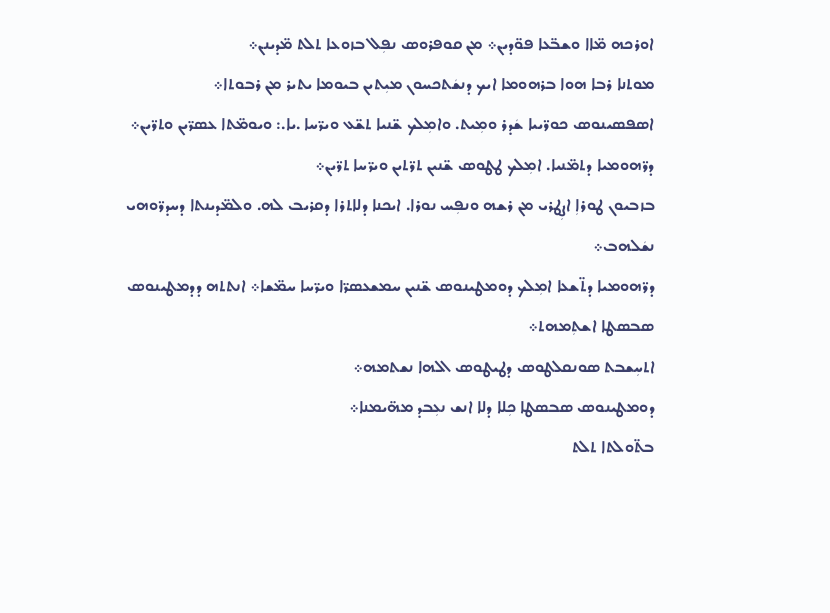ܐܘܪܟܗ ܡ̈ܐܐ ܘܫܒ̈ܥܐ ܦܘ̈ܕܝܢ܀ ܡܢ ܩܘܦܪܘܣ ܢܦܼܠ ܒܙܘܥܐ ܬܠܬ ܡ̈ܕܝܢܢ܀
ܡܘܬܢܐ ܪܒܐ ܗܘܐ ܒܪܗܘܡܐ ܐܝܟ ܕܢܫܿܬܟܚܘܢ ܡܝܼܬܝܢ ܒܝܘܡܐ ܝܬܝܪ ܡܢ ܪܒܘܬܐ܀
ܐܣܦܣܝܢܘܣ ܟܘܪ̈ܝܝܐ ܫܿܕܪ ܘܡܼܝܬ. ܘܐܡܼܠܟ ܫ̈ܢܝܐ ܬܫ̈ܥ ܘܝܪ̈ܚܐ .ܝܐ.: ܘܝܘܡ̈ܬܐ ܥܣܪ̈ܝܢ ܘܬܪ̈ܝܢ܀
ܕܪ̈ܗܘܡܝܐ ܕܬܡ̈ܢܝܐ. ܐܡܼܠܟ ܛܛܘܣ ܫ̈ܢܝܢ ܬܪ̈ܬܝܢ ܘܝܪ̈ܚܐ ܬܪ̈ܝܢ܀
ܒܙܒܝܘܢ ܛܘܪܐܼ ܐܨܼܛܪܝ ܡܢ ܪܫܗ ܘܢܦܼܚ ܢܘܪܐ. ܐܝܟܢܐ ܕܠܐܬܪܐ ܕܩܪܝܒ ܠܗ. ܘܠܡ̈ܕܝܢܬܐ ܕܚܕܪ̈ܘܗܝ ܢܫܿܠܗܒ܀
ܕܪ̈ܗܘܡܝܐ ܕܬ̈ܫܥܐ ܐܡܼܠܟ ܕܘܡܛܝܢܘܣ ܫ̈ܢܝܢ ܚܡܫܥܣܪ̈ܐ ܘܝܪ̈ܚܐ ܚܡ̈ܫܐ܀ ܐܢܬܬܗ ܕܕܡܛܝܢܘܣ ܣܒܣܛܐ ܐܫܬܼܡܗܬ܀
ܐܬܚܼܫܒܬ ܣܘܢܩܠܛܘܣ ܕܛܝܛܘܣ ܐܠܗܐ ܢܫܬܡܗ܀
ܕܘܡܛܝܢܘܣ ܣܒܣܛܐ ܟܼܠܐ ܕܠܐ ܐܢܫ ܢܥܼܒܕ ܡܗ̈ܝܡܢܐ܀
ܒܬ̈ܘܠܬܐ ܬܠܬ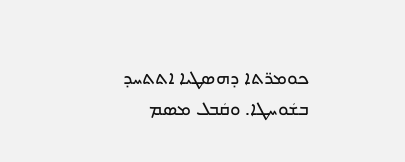ܟܘܡܪ̈ܬܐ ܕܗܣܛܝܐ ܐܬܬܚܕ
ܒܫܿܘܚܛܐ. ܘܩܿܒܠ ܡܣܡ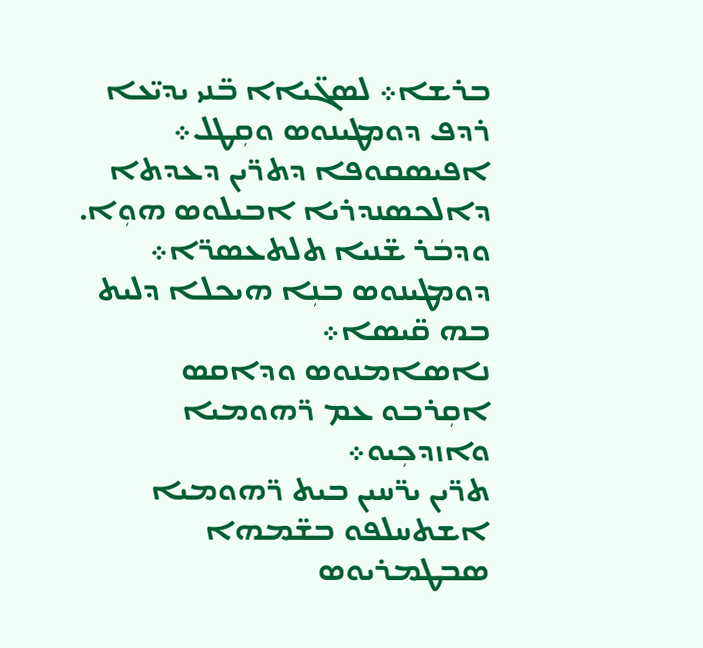ܒܪܫܐ܀ ܠܣܓ̈ܝܐܐ ܒ̈ܢܝ ܝܕܝ̈ܥܐ ܪܕܦ ܕܘܡܛܝܢܘܣ ܘܩܼܛܠ܀
ܐܦܝܣܩܘܦܐ ܕܬܪ̈ܝܢ ܕܥܕܬܐ ܕܐܠܟܣܢܕܪܝܐ ܐܒܝܠܘܣ ܗܘܼܐ. ܘܕܒܿܪ ܫ̈ܢܝܐ ܬܠܬܥܣܪ̈ܐ܀
ܕܘܡܛܝܢܘܣ ܒܢܼܐ ܗܝܟܠܐ ܕܠܝܬ ܒܗ ܩ̈ܝܣܐ܀
ܢܐܣܐܡܢܘܣ ܘܕܐܩܣ ܐܩܼܪܒܘ ܥܡ ܪ̈ܗܘܡܝܐ ܘܐܙܕܟܼܝܘ܀
ܬܪ̈ܝܢ ܝܪ̈ܚܝܢ ܒܝܬ ܪ̈ܗܘܡܝܐ ܐܫܬܚܠܦܘ ܒܫ̈ܡܗܐ ܣܒܛܡܪܝܘܣ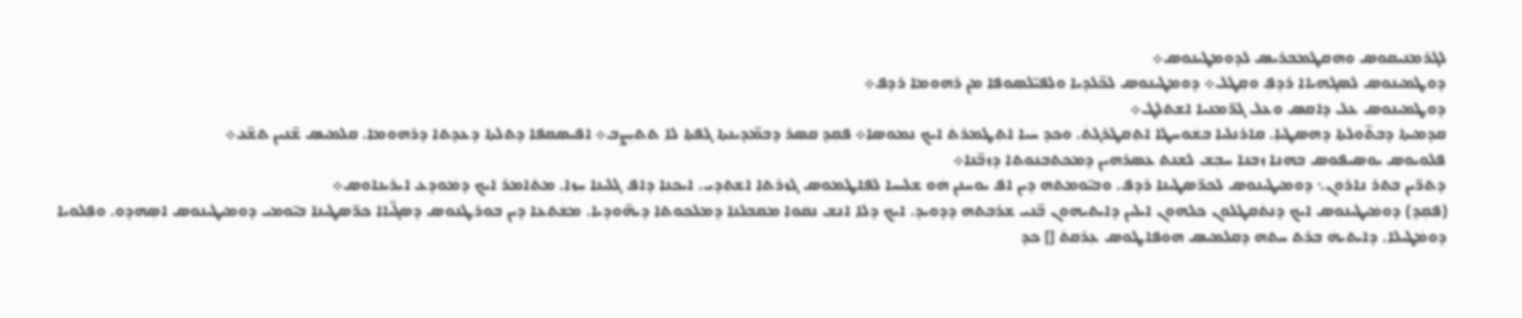ܠܓܪܡܢܝܩܘܣ ܘܗܩܛܡܒܪܝܣ ܠܕܘܡܛܝܢܘܣ܀
ܕܘܛܡܝܢܘܣ ܠܣܓܗܝܐܐ ܪܕܦܼ ܘܩܼܛܠ܀ ܕܘܡܛܝܢܘܣ ܠܟ̈ܠܕܝܐ ܘܠܦܝ̈ܠܣܘܦܐ ܡܢ ܪܗܘܡܐ ܪܕܦ܀
ܕܘܛܡܝܢܘܣ ܥܠ ܕܐܩܣ ܘܥܠ ܓܪ̈ܡܢܝܐ ܐܫܬܠܛ܀
ܩܕܡܝܬܐ ܕܒܬ̈ܘܠܬܐ ܕܗܣܛܝܐܼ. ܩܐܪܢܠܝܐ ܒܫܿܘܚܛܐ ܐܬܼܩܛܪܓܬܿ. ܘܟܕ ܚܿܝܐ ܐܬܼܛܡܪܬܿ ܐܝܟ ܢܡܘܣܐ܀ ܦܩܼܕ ܩܣܪ ܕܒܡ̈ܕܝܢܬܐ ܓܦܬܐ ܠܐ ܬܬܝܼܨܒ܀ ܐܦܝܣܩܦܐ ܕܬܠܬܐ ܕܥܕܬܐ ܕܪܗܘܡܐ. ܩܠܡܝܣ ܫ̈ܢܝܢ ܬܫ̈ܥ܀
ܦܠܘܝܘܣ ܝܘܣܝܦܘܣ ܒܗܢܐ ܙܒܢܐ ܚܒܼܫ ܠܫܢܬ ܥܣܪܗܝܢ ܕܡܟܬܒܢܘܬܐ ܕܙܒ̈ܢܐ܀
ܕܬܪ̈ܝܢ ܒܬܪ ܢܐܪܘܢ܆ ܕܘܡܝܛܝܢܘܣ ܠܟܪ̈ܣܛܝܢܐ ܪܕܦ. ܘܒܝ̈ܘܡܬܗ ܕܝܢ ܐܦ ܝܘܚܢܢ ܗܿܘ ܫܠܝܚܐ ܠܦܐܛܡܘܣ ܓܙܪܬܐ ܐܫܬܼܕܝ. ܐܝܟܢܐ ܕܐܦ ܓܠܝܢܐ ܚܼܙܐ. ܡܬܿܐܡܪ ܐܝܟ ܕܡܿܘܕܥ ܐܝܪܝܢܐܘܣ܀
(ܦܩܼܕ) ܕܘܡܿܝܛܝܢܘܣ ܐܝܟ ܕܢܬܿܩܛܠܘܢ ܟܠܗܘܢ ܐܝܠܝܢ ܕܐܝܬܝܗܘܢ ܒ̈ܢܝ ܫܪܒܬܗ ܕܕܘܝܕ. ܐܝܟ ܕܠܐ ܐܢܫ ܢܩܿܘܐ ܡܩܒܠܢܐ ܕܡܠܟܘܬܐ ܕܝܗ̈ܘܕܝܐ. ܡܫܿܬܥܐ ܕܝܢ ܒܘܪܛܢܘܣ ܕܣܓ̈ܝܐܐ ܟܪ̈ܣܛܝܢܐ ܒܝ̈ܘܡܝ ܕܘܡܝܛܝܢܘܣ ܐܣܼܗܕܘ. ܘܦܼܠܘܝܐ ܕܘܡܿܛܝܠܐ. ܕܐܝܬܝܗܿ ܒܪܬ ܚܬܗ ܕܩܠܡܝܣ ܗܘܿܦܐܛܘܣ ܥܼܪܩܬܿ [] ܟܕ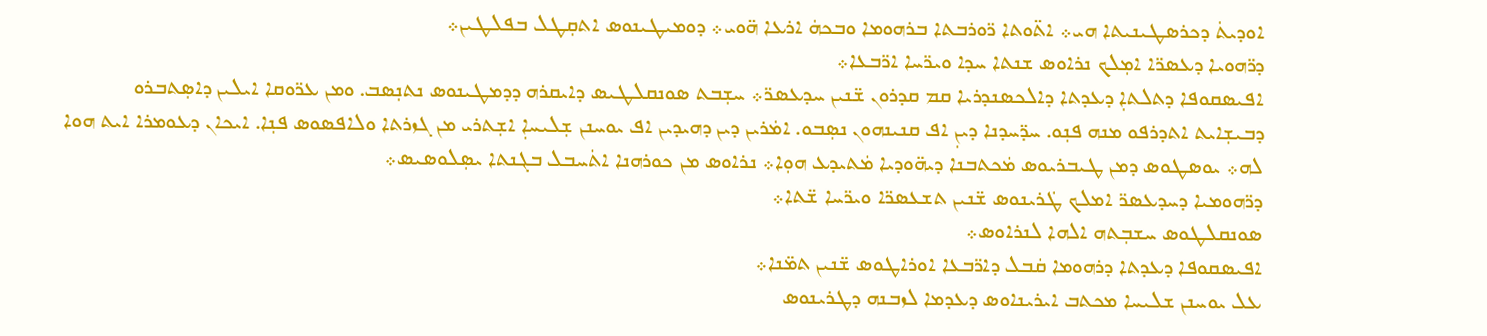ܐܘܕܝܬܿ ܕܟܪܣܛܝܢܝܬܐ ܗܝ܀ ܐܬ̈ܘܬܐ ܪ̈ܘܪܒܬܐ ܒܪܗܘܡܐ ܘܒܟܗܿ ܐܪܥܐ ܗ̈ܘܝ܀ ܕܘܡܝܛܝܢܘܣ ܐܬܩܼܛܠ ܒܦܠܛܝܢ܀
ܕܪ̈ܗܘܝܐ ܕܥܣܪ̈ܐ ܐܡܼܠܟ ܢܪܐܘܣ ܫܢܬܐ ܚܕܐ ܘܝܪ̈ܚܐ ܐܪ̈ܒܥܐ܀
ܐܦܝܣܩܘܦܐ ܕܬܠܬܐܼ ܕܥܕܬܐ ܕܐܠܟܣܢܕܪܝܐ ܩܡ ܩܕܪܘܢ ܫ̈ܢܝܢ ܚܕܥܣܪ̈܀ ܚܫܼܒܬ ܣܘܢܩܠܛܝܣ ܕܐܝܩܪܗ ܕܕܡܛܝܢܘܣ ܢܬܢܼܣܒ. ܘܡܢ ܥܪ̈ܘܩܐ ܐܝܠܝܢ ܕܐܣܼܬܒܪܘ ܕܒܝܫܼܐܝܬ ܐܬܕܪܦܘ ܡܢܗ ܦܢܼܘ. ܚܕ̈ܚܕܢܐ ܕܝܢܼ ܐܦ ܩܢܝܢܗܘܢ ܢܣܼܒܘ. ܐܡܿܪܝܢ ܕܝܢ ܕܗܝܕܝܢ ܐܦ ܝܘܚܢܢ ܫܼܠܝܚܐܼ ܐܫܼܬܪܝ ܡܢ ܓܙܪܬܐ ܘܠܐܦܣܘܣ ܦܢܼܐ. ܐܝܟܐܢ ܕܥܘܡܪܐ ܐܝܬ ܗܘܐ ܠܗ܀ ܝܘܣܛܘܣ ܕܡܢ ܛܝܒܪܝܘܣ ܡܿܟܬܒܢܐ ܕܝܗ̈ܘܕܝܐ ܡܿܬܝܕܥ ܗܘܼܐ܀ ܢܪܐܘܣ ܡܢ ܟܘܪܗܢܐ ܐܬܿܚܒܠ ܒܓܢܬܐ ܝܣܼܠܘܣܝܣ܀
ܕܪ̈ܗܘܡܝܐ ܕܚܕܥܣܪ̈ ܐܡܠܟ ܛܿܪܝܢܘܣ ܫ̈ܢܝܢ ܬܫܥܣܪ̈ܐ ܘܝܪ̈ܚܐ ܫ̈ܬܐ܀
ܣܘܢܩܠܛܘܣ ܚܫܒܼܬܗ ܐܠܗܐ ܠܢܪܐܘܣ܀
ܐܦܝܣܩܘܦܐ ܕܥܕܬܐ ܕܪܗܘܡܐ ܩܿܒܠ ܕܐܪ̈ܒܥܐ ܐܘܪܐܛܘܣ ܫ̈ܢܝܢ ܬܡ̈ܢܐ܀
ܥܠ ܝܘܚܢܢ ܫܠܝܚܐ ܡܟܬܒ ܐܝܪܝܢܐܘܣ ܕܥܕܡܐ ܠܙܒܢܗ ܕܛܪܝܢܘܣ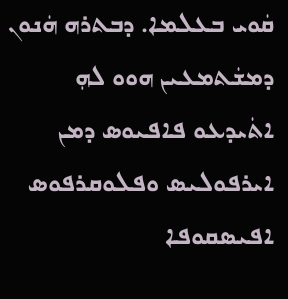ܩܿܘܝ ܒܥܠܡܐ. ܕܒܬܪܗ ܗܿܢܘܢ ܕܡܫܿܬܡܥܝܢ ܗܘܘ ܠܗܼ ܐܬܿܝܕܥܘ ܦܐܦܝܘܣ ܕܡܢ ܐܝܪܦܘܠܝܣ ܘܦܠܘܩܪܦܘܣ ܐܦܝܣܩܘܦܐ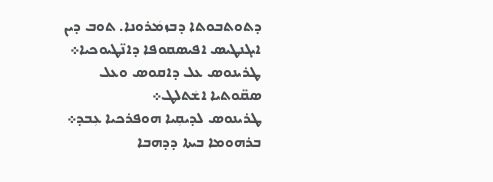ܕܬܘܬܒܘܬܐ ܕܒܙܡܿܪܘܢܐ. ܬܘܒ ܕܝܢ ܐܝܓܢܛܝܣ ܐܦܝܣܩܘܦܐ ܕܐܢ̈ܛܝܘܟܝܐ܀
ܛܪܝܢܘܣ ܥܠ ܕܐܩܘܣ ܘܥܠ ܣܩ̈ܘܬܝܐ ܐܫܿܬܠܛ܀
ܛܪܝܢܘܣ ܠܕܝܩܼܝܐ ܗܘܦܪܟܝܐ ܥܼܒܕ܀
ܒܪܗܘܡܐ ܒܝܬܐ ܕܕܗܒܐ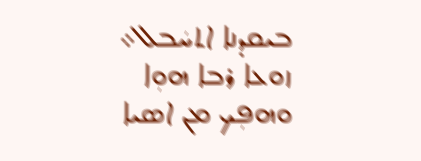ܒܝܩܕܢܐ ܐܬܚܿܒܠ܀
ܙܘܥܐ ܪܒܐ ܗܘܼܐ ܘܗܦܼܟ ܡܢ ܐܣܝܐ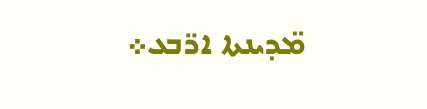ܡ̈ܕܝܢܬܐ ܐܪ̈ܒܥ܀